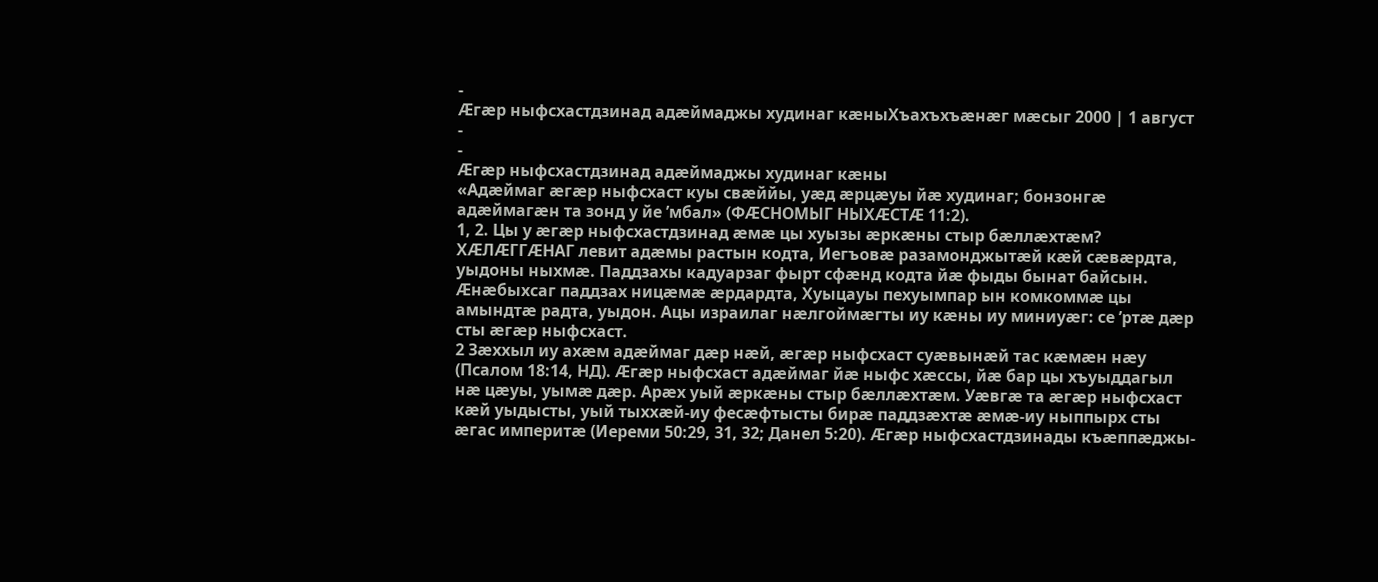-
Ӕгӕр ныфсхастдзинад адӕймаджы худинаг кӕныХъахъхъӕнӕг мӕсыг 2000 | 1 август
-
-
Ӕгӕр ныфсхастдзинад адӕймаджы худинаг кӕны
«Адӕймаг ӕгӕр ныфсхаст куы свӕййы, уӕд ӕрцӕуы йӕ худинаг; бонзонгӕ адӕймагӕн та зонд у йе ’мбал» (ФӔСНОМЫГ НЫХӔСТӔ 11:2).
1, 2. Цы у ӕгӕр ныфсхастдзинад ӕмӕ цы хуызы ӕркӕны стыр бӕллӕхтӕм?
ХӔЛӔГГӔНАГ левит адӕмы растын кодта, Иегъовӕ разамонджытӕй кӕй сӕвӕрдта, уыдоны ныхмӕ. Паддзахы кадуарзаг фырт сфӕнд кодта йӕ фыды бынат байсын. Ӕнӕбыхсаг паддзах ницӕмӕ ӕрдардта, Хуыцауы пехуымпар ын комкоммӕ цы амындтӕ радта, уыдон. Ацы израилаг нӕлгоймӕгты иу кӕны иу миниуӕг: се ’ртӕ дӕр сты ӕгӕр ныфсхаст.
2 Зӕххыл иу ахӕм адӕймаг дӕр нӕй, ӕгӕр ныфсхаст суӕвынӕй тас кӕмӕн нӕу (Псалом 18:14, НД). Ӕгӕр ныфсхаст адӕймаг йӕ ныфс хӕссы, йӕ бар цы хъуыддагыл нӕ цӕуы, уымӕ дӕр. Арӕх уый ӕркӕны стыр бӕллӕхтӕм. Уӕвгӕ та ӕгӕр ныфсхаст кӕй уыдысты, уый тыххӕй-иу фесӕфтысты бирӕ паддзӕхтӕ ӕмӕ-иу ныппырх сты ӕгас империтӕ (Иереми 50:29, 31, 32; Данел 5:20). Ӕгӕр ныфсхастдзинады къӕппӕджы-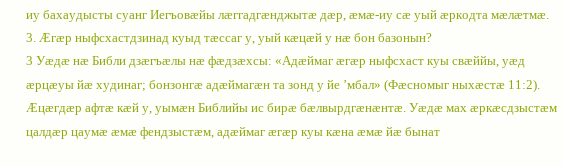иу бахаудысты суанг Иегъовӕйы лӕггадгӕнджытӕ дӕр, ӕмӕ-иу сӕ уый ӕркодта мӕлӕтмӕ.
3. Ӕгӕр ныфсхастдзинад куыд тӕссаг у, уый кӕцӕй у нӕ бон базонын?
3 Уӕдӕ нӕ Библи дзӕгъӕлы нӕ фӕдзӕхсы: «Адӕймаг ӕгӕр ныфсхаст куы свӕййы, уӕд ӕрцӕуы йӕ худинаг; бонзонгӕ адӕймагӕн та зонд у йе ’мбал» (Фӕсномыг ныхӕстӕ 11:2). Ӕцӕгдӕр афтӕ кӕй у, уымӕн Библийы ис бирӕ бӕлвырдгӕнӕнтӕ. Уӕдӕ мах ӕркӕсдзыстӕм цалдӕр цаумӕ ӕмӕ фендзыстӕм, адӕймаг ӕгӕр куы кӕна ӕмӕ йӕ бынат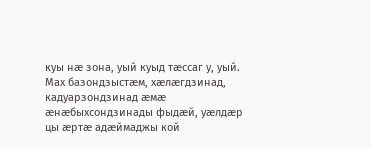куы нӕ зона, уый куыд тӕссаг у, уый. Мах базондзыстӕм, хӕлӕгдзинад, кадуарзондзинад ӕмӕ ӕнӕбыхсондзинады фыдӕй, уӕлдӕр цы ӕртӕ адӕймаджы кой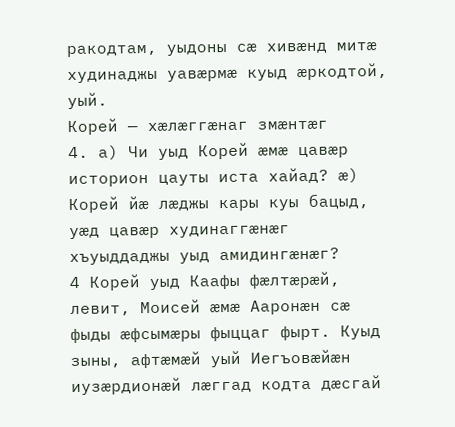ракодтам, уыдоны сӕ хивӕнд митӕ худинаджы уавӕрмӕ куыд ӕркодтой, уый.
Корей — хӕлӕггӕнаг змӕнтӕг
4. а) Чи уыд Корей ӕмӕ цавӕр историон цауты иста хайад? ӕ) Корей йӕ лӕджы кары куы бацыд, уӕд цавӕр худинаггӕнӕг хъуыддаджы уыд амидингӕнӕг?
4 Корей уыд Каафы фӕлтӕрӕй, левит, Моисей ӕмӕ Ааронӕн сӕ фыды ӕфсымӕры фыццаг фырт. Куыд зыны, афтӕмӕй уый Иегъовӕйӕн иузӕрдионӕй лӕггад кодта дӕсгай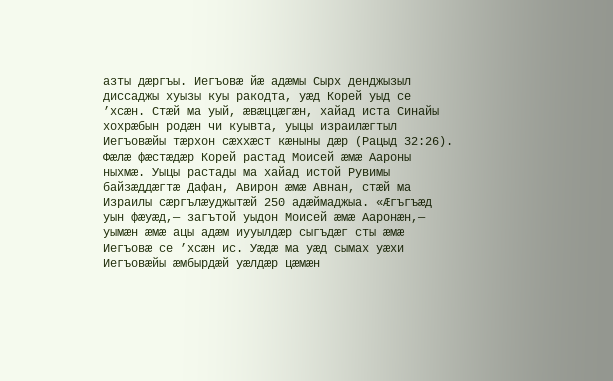азты дӕргъы. Иегъовӕ йӕ адӕмы Сырх денджызыл диссаджы хуызы куы ракодта, уӕд Корей уыд се ’хсӕн. Стӕй ма уый, ӕвӕццӕгӕн, хайад иста Синайы хохрӕбын родӕн чи куывта, уыцы израилӕгтыл Иегъовӕйы тӕрхон сӕххӕст кӕныны дӕр (Рацыд 32:26). Фӕлӕ фӕстӕдӕр Корей растад Моисей ӕмӕ Аароны ныхмӕ. Уыцы растады ма хайад истой Рувимы байзӕддӕгтӕ Дафан, Авирон ӕмӕ Авнан, стӕй ма Израилы сӕргълӕуджытӕй 250 адӕймаджыa. «Ӕгъгъӕд уын фӕуӕд,— загътой уыдон Моисей ӕмӕ Ааронӕн,— уымӕн ӕмӕ ацы адӕм иууылдӕр сыгъдӕг сты ӕмӕ Иегъовӕ се ’хсӕн ис. Уӕдӕ ма уӕд сымах уӕхи Иегъовӕйы ӕмбырдӕй уӕлдӕр цӕмӕн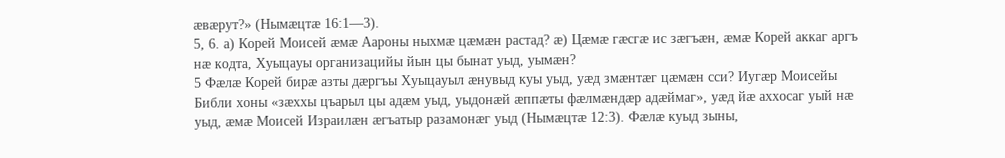ӕвӕрут?» (Нымӕцтӕ 16:1—3).
5, 6. а) Корей Моисей ӕмӕ Аароны ныхмӕ цӕмӕн растад? ӕ) Цӕмӕ гӕсгӕ ис зӕгъӕн, ӕмӕ Корей аккаг аргъ нӕ кодта, Хуыцауы организацийы йын цы бынат уыд, уымӕн?
5 Фӕлӕ Корей бирӕ азты дӕргъы Хуыцауыл ӕнувыд куы уыд, уӕд змӕнтӕг цӕмӕн сси? Иугӕр Моисейы Библи хоны «зӕххы цъарыл цы адӕм уыд, уыдонӕй ӕппӕты фӕлмӕндӕр адӕймаг», уӕд йӕ аххосаг уый нӕ уыд, ӕмӕ Моисей Израилӕн ӕгъатыр разамонӕг уыд (Нымӕцтӕ 12:3). Фӕлӕ куыд зыны,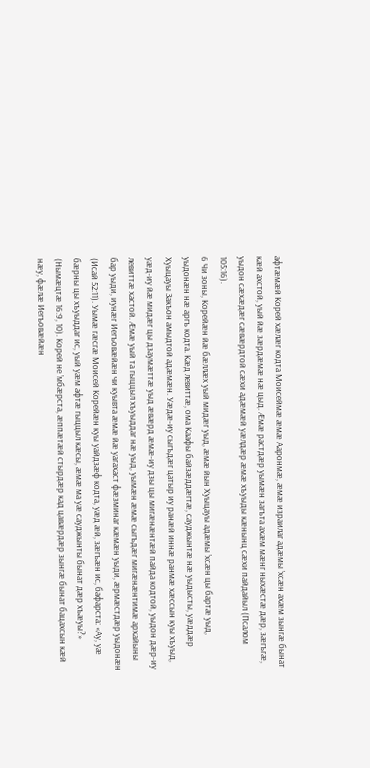афтӕмӕй Корей хӕлӕг кодта Моисеймӕ ӕмӕ Ааронмӕ, ӕмӕ израилаг адӕмы ’хсӕн ахӕм зынгӕ бынат кӕй ахстой, уый йӕ зӕрдӕмӕ нӕ цыд. Ӕмӕ растдӕр уымӕн загъта ахӕм мӕнг ныхӕстӕ дӕр, зӕгъгӕ, уыдон сӕхӕдӕг сӕвӕрдтой сӕхи адӕмӕй уӕлдӕр ӕмӕ хъуыды кӕнынц сӕхи пайдайыл (Псалом 105:16).
6 Чи зоны, Корейӕн йӕ бӕллӕх уый мидӕг уыд, ӕмӕ йын Хуыцауы адӕмы ’хсӕн цы бартӕ уыд, уыдонӕн нӕ аргъ кодта. Кӕд левиттӕ, ома Каафы байзӕддӕгтӕ, сауджынтӕ нӕ уыдысты, уӕддӕр Хуыцауы Закъон амыдтой адӕмӕн. Уӕдӕ-иу сыгъдӕг цатыр иу ранӕй иннӕ ранмӕ хӕссын куы хъуыд, уӕд-иу йӕ мидӕг цы дзаумӕттӕ уыд ӕвӕрд ӕмӕ-иу дзы цы мигӕнӕнтӕй пайда кодтой, уыдон дӕр-иу левиттӕ хастой. Ӕмӕ уый та гыццыл хъуыддаг нӕ уыд, уымӕн ӕмӕ сыгъдӕг мигӕнӕнтимӕ архайыны бар уыди, иунӕг Иегъовӕйӕн чи куывта ӕмӕ йӕ уагахаст фӕзминаг кӕмӕн уыди, ӕрмӕстдӕр уыдонӕн (Исай 52:11). Уымӕ гӕсгӕ Моисей Корейӕн куы уайдзӕф кодта, уӕд ӕй, зӕгъӕн ис, бафарста: «Ау, уӕ бӕрны цы хъуыддаг ис, уый уӕм афтӕ гыццыл кӕсы, ӕмӕ ма уӕ сауджынты бынат дӕр хъӕуы?» (Нымӕцтӕ 16:9, 10). Корей не ’мбӕрста, ӕппӕтӕй стырдӕр кад цавӕрдӕр зынгӕ бынат бацахсын кӕй нӕу, фӕлӕ Иегъовӕйӕн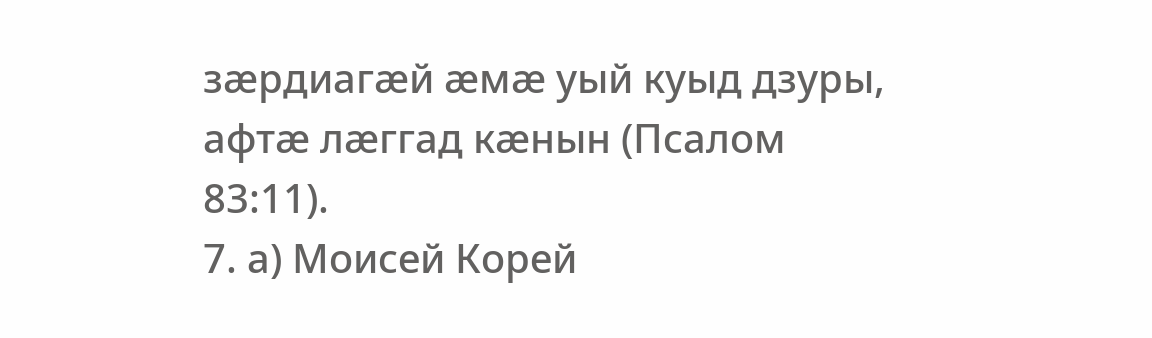зӕрдиагӕй ӕмӕ уый куыд дзуры, афтӕ лӕггад кӕнын (Псалом 83:11).
7. а) Моисей Корей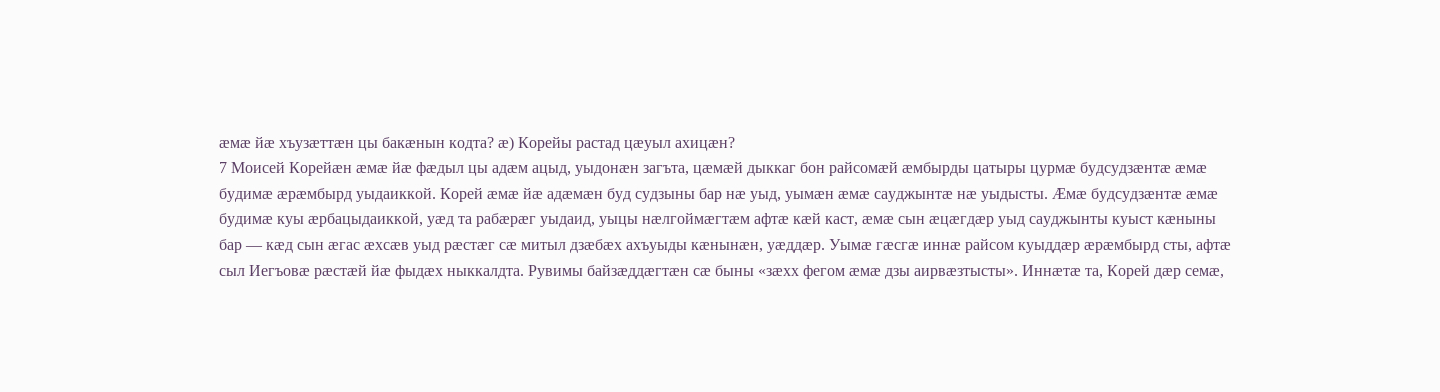ӕмӕ йӕ хъузӕттӕн цы бакӕнын кодта? ӕ) Корейы растад цӕуыл ахицӕн?
7 Моисей Корейӕн ӕмӕ йӕ фӕдыл цы адӕм ацыд, уыдонӕн загъта, цӕмӕй дыккаг бон райсомӕй ӕмбырды цатыры цурмӕ будсудзӕнтӕ ӕмӕ будимӕ ӕрӕмбырд уыдаиккой. Корей ӕмӕ йӕ адӕмӕн буд судзыны бар нӕ уыд, уымӕн ӕмӕ сауджынтӕ нӕ уыдысты. Ӕмӕ будсудзӕнтӕ ӕмӕ будимӕ куы ӕрбацыдаиккой, уӕд та рабӕрӕг уыдаид, уыцы нӕлгоймӕгтӕм афтӕ кӕй каст, ӕмӕ сын ӕцӕгдӕр уыд сауджынты куыст кӕныны бар — кӕд сын ӕгас ӕхсӕв уыд рӕстӕг сӕ митыл дзӕбӕх ахъуыды кӕнынӕн, уӕддӕр. Уымӕ гӕсгӕ иннӕ райсом куыддӕр ӕрӕмбырд сты, афтӕ сыл Иегъовӕ рӕстӕй йӕ фыдӕх ныккалдта. Рувимы байзӕддӕгтӕн сӕ быны «зӕхх фегом ӕмӕ дзы аирвӕзтысты». Иннӕтӕ та, Корей дӕр семӕ,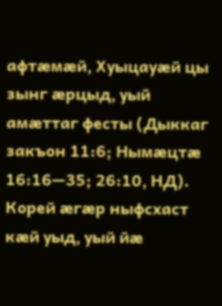афтӕмӕй, Хуыцауӕй цы зынг ӕрцыд, уый амӕттаг фесты (Дыккаг закъон 11:6; Нымӕцтӕ 16:16—35; 26:10, НД). Корей ӕгӕр ныфсхаст кӕй уыд, уый йӕ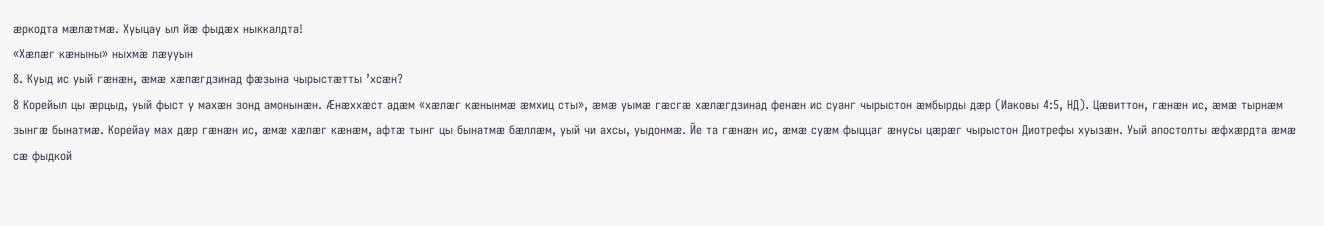ӕркодта мӕлӕтмӕ. Хуыцау ыл йӕ фыдӕх ныккалдта!
«Хӕлӕг кӕныны» ныхмӕ лӕууын
8. Куыд ис уый гӕнӕн, ӕмӕ хӕлӕгдзинад фӕзына чырыстӕтты ’хсӕн?
8 Корейыл цы ӕрцыд, уый фыст у махӕн зонд амонынӕн. Ӕнӕххӕст адӕм «хӕлӕг кӕнынмӕ ӕмхиц сты», ӕмӕ уымӕ гӕсгӕ хӕлӕгдзинад фенӕн ис суанг чырыстон ӕмбырды дӕр (Иаковы 4:5, НД). Цӕвиттон, гӕнӕн ис, ӕмӕ тырнӕм зынгӕ бынатмӕ. Корейау мах дӕр гӕнӕн ис, ӕмӕ хӕлӕг кӕнӕм, афтӕ тынг цы бынатмӕ бӕллӕм, уый чи ахсы, уыдонмӕ. Йе та гӕнӕн ис, ӕмӕ суӕм фыццаг ӕнусы цӕрӕг чырыстон Диотрефы хуызӕн. Уый апостолты ӕфхӕрдта ӕмӕ сӕ фыдкой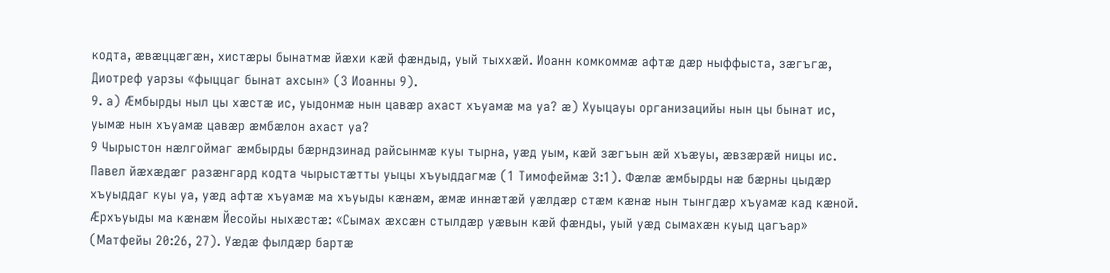кодта, ӕвӕццӕгӕн, хистӕры бынатмӕ йӕхи кӕй фӕндыд, уый тыххӕй. Иоанн комкоммӕ афтӕ дӕр ныффыста, зӕгъгӕ, Диотреф уарзы «фыццаг бынат ахсын» (3 Иоанны 9).
9. а) Ӕмбырды ныл цы хӕстӕ ис, уыдонмӕ нын цавӕр ахаст хъуамӕ ма уа? ӕ) Хуыцауы организацийы нын цы бынат ис, уымӕ нын хъуамӕ цавӕр ӕмбӕлон ахаст уа?
9 Чырыстон нӕлгоймаг ӕмбырды бӕрндзинад райсынмӕ куы тырна, уӕд уым, кӕй зӕгъын ӕй хъӕуы, ӕвзӕрӕй ницы ис. Павел йӕхӕдӕг разӕнгард кодта чырыстӕтты уыцы хъуыддагмӕ (1 Тимофеймӕ 3:1). Фӕлӕ ӕмбырды нӕ бӕрны цыдӕр хъуыддаг куы уа, уӕд афтӕ хъуамӕ ма хъуыды кӕнӕм, ӕмӕ иннӕтӕй уӕлдӕр стӕм кӕнӕ нын тынгдӕр хъуамӕ кад кӕной. Ӕрхъуыды ма кӕнӕм Йесойы ныхӕстӕ: «Сымах ӕхсӕн стылдӕр уӕвын кӕй фӕнды, уый уӕд сымахӕн куыд цагъар» (Матфейы 20:26, 27). Уӕдӕ фылдӕр бартӕ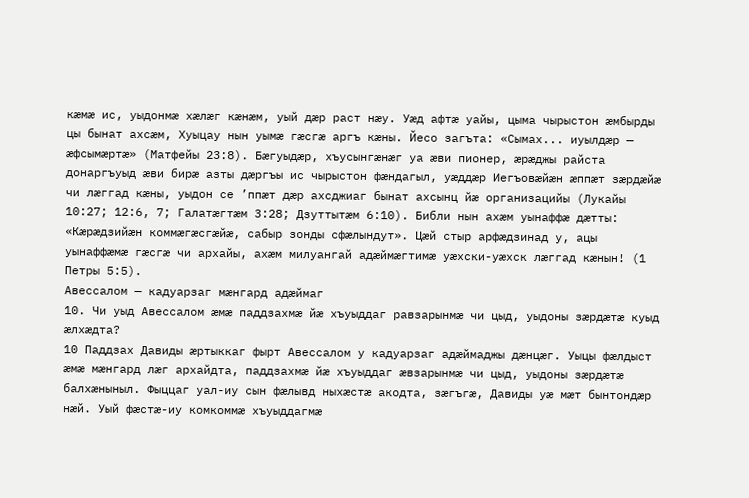кӕмӕ ис, уыдонмӕ хӕлӕг кӕнӕм, уый дӕр раст нӕу. Уӕд афтӕ уайы, цыма чырыстон ӕмбырды цы бынат ахсӕм, Хуыцау нын уымӕ гӕсгӕ аргъ кӕны. Йесо загъта: «Сымах... иуылдӕр — ӕфсымӕртӕ» (Матфейы 23:8). Бӕгуыдӕр, хъусынгӕнӕг уа ӕви пионер, ӕрӕджы райста донаргъуыд ӕви бирӕ азты дӕргъы ис чырыстон фӕндагыл, уӕддӕр Иегъовӕйӕн ӕппӕт зӕрдӕйӕ чи лӕггад кӕны, уыдон се ’ппӕт дӕр ахсджиаг бынат ахсынц йӕ организацийы (Лукайы 10:27; 12:6, 7; Галатӕгтӕм 3:28; Дзуттытӕм 6:10). Библи нын ахӕм уынаффӕ дӕтты: «Кӕрӕдзийӕн коммӕгӕсгӕйӕ, сабыр зонды сфӕлындут». Цӕй стыр арфӕдзинад у, ацы уынаффӕмӕ гӕсгӕ чи архайы, ахӕм милуангай адӕймӕгтимӕ уӕхски-уӕхск лӕггад кӕнын! (1 Петры 5:5).
Авессалом — кадуарзаг мӕнгард адӕймаг
10. Чи уыд Авессалом ӕмӕ паддзахмӕ йӕ хъуыддаг равзарынмӕ чи цыд, уыдоны зӕрдӕтӕ куыд ӕлхӕдта?
10 Паддзах Давиды ӕртыккаг фырт Авессалом у кадуарзаг адӕймаджы дӕнцӕг. Уыцы фӕлдыст ӕмӕ мӕнгард лӕг архайдта, паддзахмӕ йӕ хъуыддаг ӕвзарынмӕ чи цыд, уыдоны зӕрдӕтӕ балхӕныныл. Фыццаг уал-иу сын фӕлывд ныхӕстӕ акодта, зӕгъгӕ, Давиды уӕ мӕт бынтондӕр нӕй. Уый фӕстӕ-иу комкоммӕ хъуыддагмӕ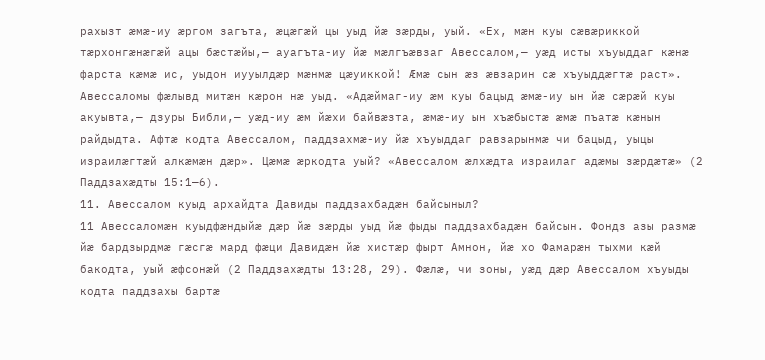рахызт ӕмӕ-иу ӕргом загъта, ӕцӕгӕй цы уыд йӕ зӕрды, уый. «Ех, мӕн куы сӕвӕриккой тӕрхонгӕнӕгӕй ацы бӕстӕйы,— ауагъта-иу йӕ мӕлгъӕвзаг Авессалом,— уӕд исты хъуыддаг кӕнӕ фарста кӕмӕ ис, уыдон иууылдӕр мӕнмӕ цӕуиккой! Ӕмӕ сын ӕз ӕвзарин сӕ хъуыддӕгтӕ раст». Авессаломы фӕлывд митӕн кӕрон нӕ уыд. «Адӕймаг-иу ӕм куы бацыд ӕмӕ-иу ын йӕ сӕрӕй куы акуывта,— дзуры Библи,— уӕд-иу ӕм йӕхи байвӕзта, ӕмӕ-иу ын хъӕбыстӕ ӕмӕ пъатӕ кӕнын райдыдта. Афтӕ кодта Авессалом, паддзахмӕ-иу йӕ хъуыддаг равзарынмӕ чи бацыд, уыцы израилӕгтӕй алкӕмӕн дӕр». Цӕмӕ ӕркодта уый? «Авессалом ӕлхӕдта израилаг адӕмы зӕрдӕтӕ» (2 Паддзахӕдты 15:1—6).
11. Авессалом куыд архайдта Давиды паддзахбадӕн байсыныл?
11 Авессаломӕн куыдфӕндыйӕ дӕр йӕ зӕрды уыд йӕ фыды паддзахбадӕн байсын. Фондз азы размӕ йӕ бардзырдмӕ гӕсгӕ мард фӕци Давидӕн йӕ хистӕр фырт Амнон, йӕ хо Фамарӕн тыхми кӕй бакодта, уый ӕфсонӕй (2 Паддзахӕдты 13:28, 29). Фӕлӕ, чи зоны, уӕд дӕр Авессалом хъуыды кодта паддзахы бартӕ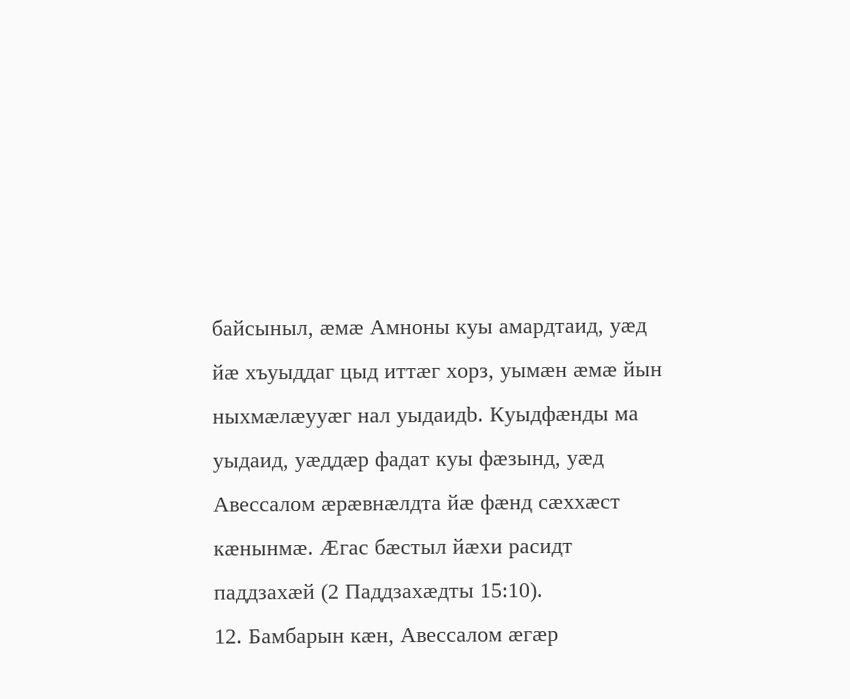байсыныл, ӕмӕ Амноны куы амардтаид, уӕд йӕ хъуыддаг цыд иттӕг хорз, уымӕн ӕмӕ йын ныхмӕлӕууӕг нал уыдаидb. Куыдфӕнды ма уыдаид, уӕддӕр фадат куы фӕзынд, уӕд Авессалом ӕрӕвнӕлдта йӕ фӕнд сӕххӕст кӕнынмӕ. Ӕгас бӕстыл йӕхи расидт паддзахӕй (2 Паддзахӕдты 15:10).
12. Бамбарын кӕн, Авессалом ӕгӕр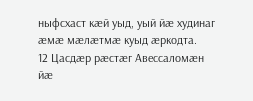ныфсхаст кӕй уыд, уый йӕ худинаг ӕмӕ мӕлӕтмӕ куыд ӕркодта.
12 Цасдӕр рӕстӕг Авессаломӕн йӕ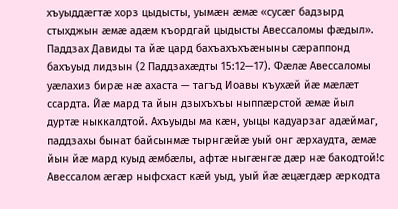хъуыддӕгтӕ хорз цыдысты, уымӕн ӕмӕ «сусӕг бадзырд стыхджын ӕмӕ адӕм къордгай цыдысты Авессаломы фӕдыл». Паддзах Давиды та йӕ цард бахъахъхъӕныны сӕраппонд бахъуыд лидзын (2 Паддзахӕдты 15:12—17). Фӕлӕ Авессаломы уӕлахиз бирӕ нӕ ахаста — тагъд Иоавы къухӕй йӕ мӕлӕт ссардта. Йӕ мард та йын дзыхъхъы ныппӕрстой ӕмӕ йыл дуртӕ ныккалдтой. Ахъуыды ма кӕн, уыцы кадуарзаг адӕймаг, паддзахы бынат байсынмӕ тырнгӕйӕ уый онг ӕрхаудта, ӕмӕ йын йӕ мард куыд ӕмбӕлы, афтӕ ныгӕнгӕ дӕр нӕ бакодтой!c Авессалом ӕгӕр ныфсхаст кӕй уыд, уый йӕ ӕцӕгдӕр ӕркодта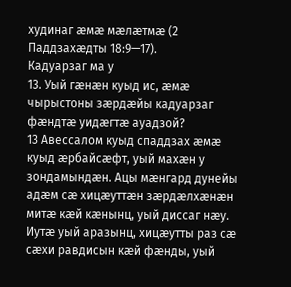худинаг ӕмӕ мӕлӕтмӕ (2 Паддзахӕдты 18:9—17).
Кадуарзаг ма у
13. Уый гӕнӕн куыд ис, ӕмӕ чырыстоны зӕрдӕйы кадуарзаг фӕндтӕ уидӕгтӕ ауадзой?
13 Авессалом куыд спаддзах ӕмӕ куыд ӕрбайсӕфт, уый махӕн у зондамындӕн. Ацы мӕнгард дунейы адӕм сӕ хицӕуттӕн зӕрдӕлхӕнӕн митӕ кӕй кӕнынц, уый диссаг нӕу. Иутӕ уый аразынц, хицӕутты раз сӕ сӕхи равдисын кӕй фӕнды, уый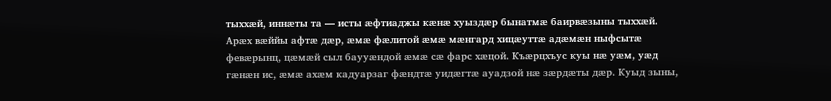тыххӕй, иннӕты та — исты ӕфтиаджы кӕнӕ хуыздӕр бынатмӕ баирвӕзыны тыххӕй. Арӕх вӕййы афтӕ дӕр, ӕмӕ фӕлитой ӕмӕ мӕнгард хицӕуттӕ адӕмӕн ныфсытӕ февӕрынц, цӕмӕй сыл баууӕндой ӕмӕ сӕ фарс хӕцой. Къӕрцхъус куы нӕ уӕм, уӕд гӕнӕн ис, ӕмӕ ахӕм кадуарзаг фӕндтӕ уидӕгтӕ ауадзой нӕ зӕрдӕты дӕр. Куыд зыны,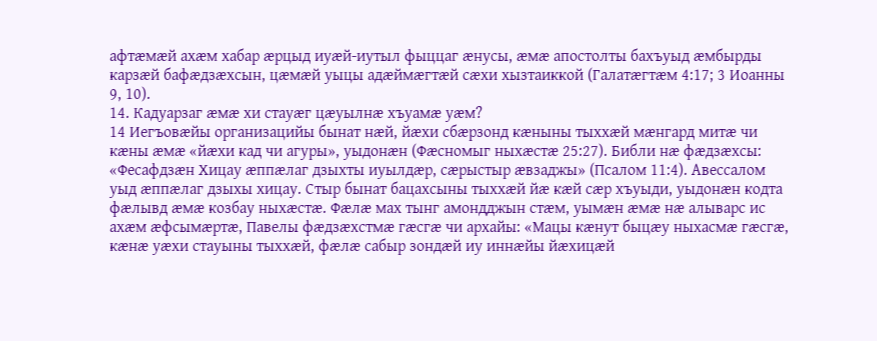афтӕмӕй ахӕм хабар ӕрцыд иуӕй-иутыл фыццаг ӕнусы, ӕмӕ апостолты бахъуыд ӕмбырды карзӕй бафӕдзӕхсын, цӕмӕй уыцы адӕймӕгтӕй сӕхи хызтаиккой (Галатӕгтӕм 4:17; 3 Иоанны 9, 10).
14. Кадуарзаг ӕмӕ хи стауӕг цӕуылнӕ хъуамӕ уӕм?
14 Иегъовӕйы организацийы бынат нӕй, йӕхи сбӕрзонд кӕныны тыххӕй мӕнгард митӕ чи кӕны ӕмӕ «йӕхи кад чи агуры», уыдонӕн (Фӕсномыг ныхӕстӕ 25:27). Библи нӕ фӕдзӕхсы: «Фесафдзӕн Хицау ӕппӕлаг дзыхты иуылдӕр, сӕрыстыр ӕвзаджы» (Псалом 11:4). Авессалом уыд ӕппӕлаг дзыхы хицау. Стыр бынат бацахсыны тыххӕй йӕ кӕй сӕр хъуыди, уыдонӕн кодта фӕлывд ӕмӕ козбау ныхӕстӕ. Фӕлӕ мах тынг амондджын стӕм, уымӕн ӕмӕ нӕ алыварс ис ахӕм ӕфсымӕртӕ, Павелы фӕдзӕхстмӕ гӕсгӕ чи архайы: «Мацы кӕнут быцӕу ныхасмӕ гӕсгӕ, кӕнӕ уӕхи стауыны тыххӕй, фӕлӕ сабыр зондӕй иу иннӕйы йӕхицӕй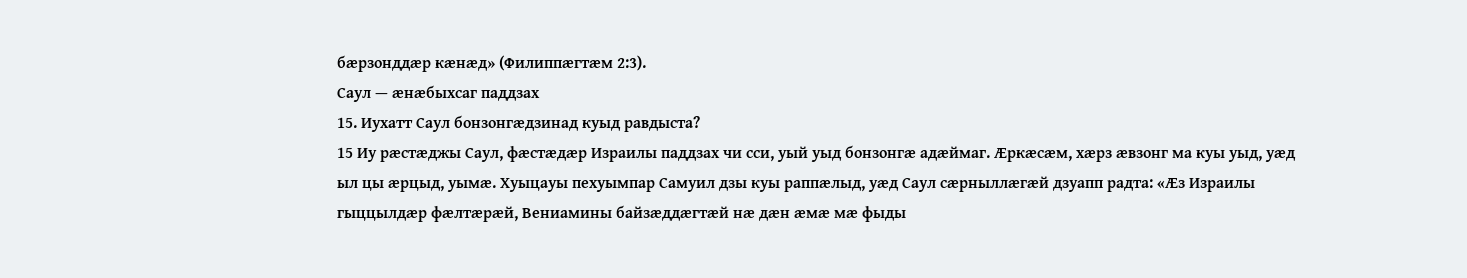бӕрзонддӕр кӕнӕд» (Филиппӕгтӕм 2:3).
Саул — ӕнӕбыхсаг паддзах
15. Иухатт Саул бонзонгӕдзинад куыд равдыста?
15 Иу рӕстӕджы Саул, фӕстӕдӕр Израилы паддзах чи сси, уый уыд бонзонгӕ адӕймаг. Ӕркӕсӕм, хӕрз ӕвзонг ма куы уыд, уӕд ыл цы ӕрцыд, уымӕ. Хуыцауы пехуымпар Самуил дзы куы раппӕлыд, уӕд Саул сӕрныллӕгӕй дзуапп радта: «Ӕз Израилы гыццылдӕр фӕлтӕрӕй, Вениамины байзӕддӕгтӕй нӕ дӕн ӕмӕ мӕ фыды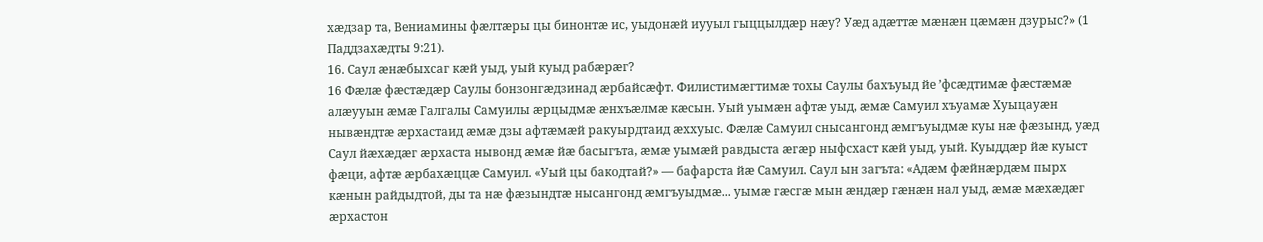хӕдзар та, Вениамины фӕлтӕры цы бинонтӕ ис, уыдонӕй иууыл гыццылдӕр нӕу? Уӕд адӕттӕ мӕнӕн цӕмӕн дзурыс?» (1 Паддзахӕдты 9:21).
16. Саул ӕнӕбыхсаг кӕй уыд, уый куыд рабӕрӕг?
16 Фӕлӕ фӕстӕдӕр Саулы бонзонгӕдзинад ӕрбайсӕфт. Филистимӕгтимӕ тохы Саулы бахъуыд йе ’фсӕдтимӕ фӕстӕмӕ алӕууын ӕмӕ Галгалы Самуилы ӕрцыдмӕ ӕнхъӕлмӕ кӕсын. Уый уымӕн афтӕ уыд, ӕмӕ Самуил хъуамӕ Хуыцауӕн нывӕндтӕ ӕрхастаид ӕмӕ дзы афтӕмӕй ракуырдтаид ӕххуыс. Фӕлӕ Самуил снысангонд ӕмгъуыдмӕ куы нӕ фӕзынд, уӕд Саул йӕхӕдӕг ӕрхаста нывонд ӕмӕ йӕ басыгъта, ӕмӕ уымӕй равдыста ӕгӕр ныфсхаст кӕй уыд, уый. Куыддӕр йӕ куыст фӕци, афтӕ ӕрбахӕццӕ Самуил. «Уый цы бакодтай?» — бафарста йӕ Самуил. Саул ын загъта: «Адӕм фӕйнӕрдӕм пырх кӕнын райдыдтой, ды та нӕ фӕзындтӕ нысангонд ӕмгъуыдмӕ... уымӕ гӕсгӕ мын ӕндӕр гӕнӕн нал уыд, ӕмӕ мӕхӕдӕг ӕрхастон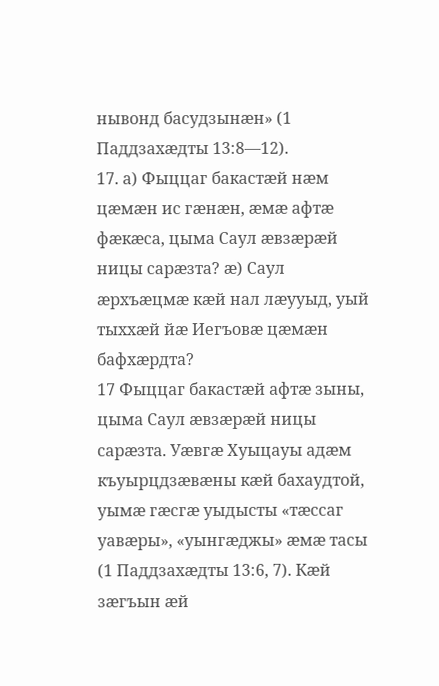нывонд басудзынӕн» (1 Паддзахӕдты 13:8—12).
17. а) Фыццаг бакастӕй нӕм цӕмӕн ис гӕнӕн, ӕмӕ афтӕ фӕкӕса, цыма Саул ӕвзӕрӕй ницы сарӕзта? ӕ) Саул ӕрхъӕцмӕ кӕй нал лӕууыд, уый тыххӕй йӕ Иегъовӕ цӕмӕн бафхӕрдта?
17 Фыццаг бакастӕй афтӕ зыны, цыма Саул ӕвзӕрӕй ницы сарӕзта. Уӕвгӕ Хуыцауы адӕм къуырцдзӕвӕны кӕй бахаудтой, уымӕ гӕсгӕ уыдысты «тӕссаг уавӕры», «уынгӕджы» ӕмӕ тасы (1 Паддзахӕдты 13:6, 7). Кӕй зӕгъын ӕй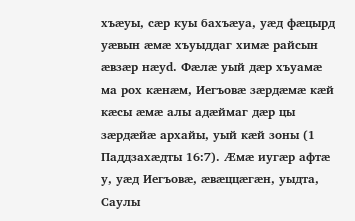хъӕуы, сӕр куы бахъӕуа, уӕд фӕцырд уӕвын ӕмӕ хъуыддаг химӕ райсын ӕвзӕр нӕуd. Фӕлӕ уый дӕр хъуамӕ ма рох кӕнӕм, Иегъовӕ зӕрдӕмӕ кӕй кӕсы ӕмӕ алы адӕймаг дӕр цы зӕрдӕйӕ архайы, уый кӕй зоны (1 Паддзахӕдты 16:7). Ӕмӕ иугӕр афтӕ у, уӕд Иегъовӕ, ӕвӕццӕгӕн, уыдта, Саулы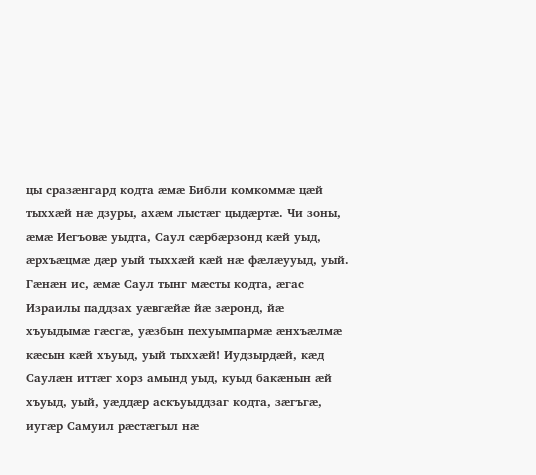цы сразӕнгард кодта ӕмӕ Библи комкоммӕ цӕй тыххӕй нӕ дзуры, ахӕм лыстӕг цыдӕртӕ. Чи зоны, ӕмӕ Иегъовӕ уыдта, Саул сӕрбӕрзонд кӕй уыд, ӕрхъӕцмӕ дӕр уый тыххӕй кӕй нӕ фӕлӕууыд, уый. Гӕнӕн ис, ӕмӕ Саул тынг мӕсты кодта, ӕгас Израилы паддзах уӕвгӕйӕ йӕ зӕронд, йӕ хъуыдымӕ гӕсгӕ, уӕзбын пехуымпармӕ ӕнхъӕлмӕ кӕсын кӕй хъуыд, уый тыххӕй! Иудзырдӕй, кӕд Саулӕн иттӕг хорз амынд уыд, куыд бакӕнын ӕй хъуыд, уый, уӕддӕр аскъуыддзаг кодта, зӕгъгӕ, иугӕр Самуил рӕстӕгыл нӕ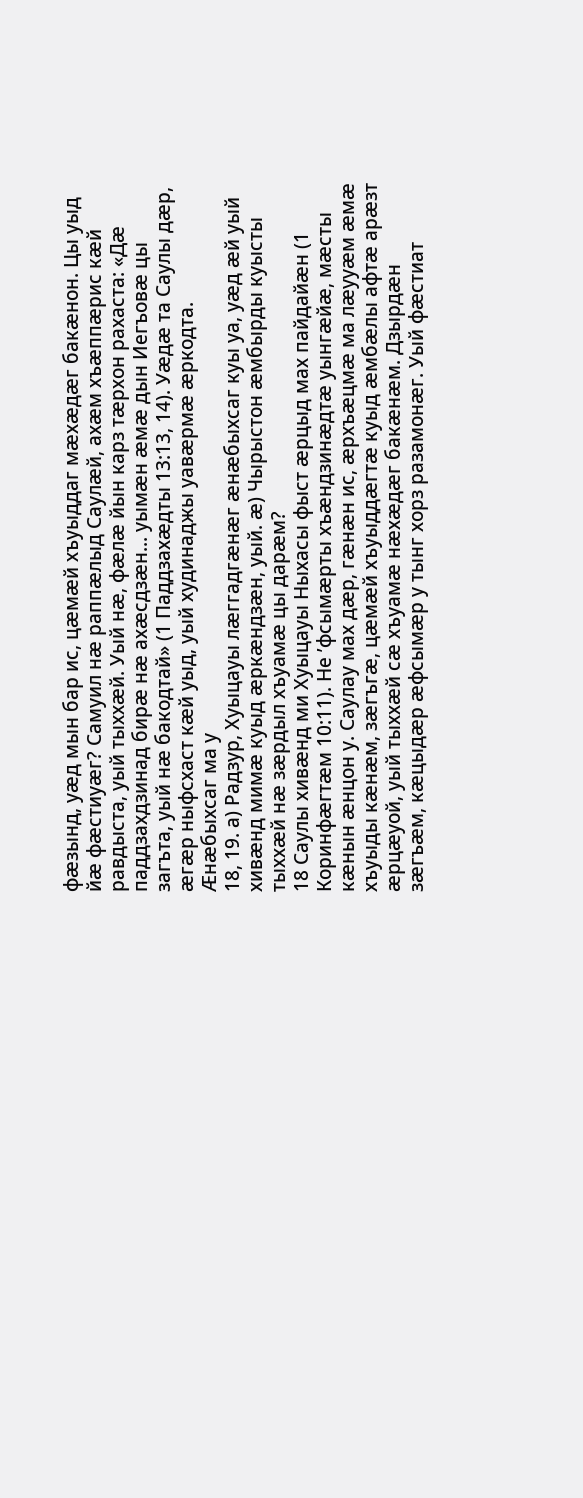фӕзынд, уӕд мын бар ис, цӕмӕй хъуыддаг мӕхӕдӕг бакӕнон. Цы уыд йӕ фӕстиуӕг? Самуил нӕ раппӕлыд Саулӕй, ахӕм хъӕппӕрис кӕй равдыста, уый тыххӕй. Уый нӕ, фӕлӕ йын карз тӕрхон рахаста: «Дӕ паддзахдзинад бирӕ нӕ ахӕсдзӕн... уымӕн ӕмӕ дын Иегъовӕ цы загъта, уый нӕ бакодтай» (1 Паддзахӕдты 13:13, 14). Уӕдӕ та Саулы дӕр, ӕгӕр ныфсхаст кӕй уыд, уый худинаджы уавӕрмӕ ӕркодта.
Ӕнӕбыхсаг ма у
18, 19. а) Радзур, Хуыцауы лӕггадгӕнӕг ӕнӕбыхсаг куы уа, уӕд ӕй уый хивӕнд мимӕ куыд ӕркӕндзӕн, уый. ӕ) Чырыстон ӕмбырды куысты тыххӕй нӕ зӕрдыл хъуамӕ цы дарӕм?
18 Саулы хивӕнд ми Хуыцауы Ныхасы фыст ӕрцыд мах пайдайӕн (1 Коринфӕгтӕм 10:11). Не ’фсымӕрты хъӕндзинӕдтӕ уынгӕйӕ, мӕсты кӕнын ӕнцон у. Саулау мах дӕр, гӕнӕн ис, ӕрхъӕцмӕ ма лӕууӕм ӕмӕ хъуыды кӕнӕм, зӕгъгӕ, цӕмӕй хъуыддӕгтӕ куыд ӕмбӕлы афтӕ арӕзт ӕрцӕуой, уый тыххӕй сӕ хъуамӕ нӕхӕдӕг бакӕнӕм. Дзырдӕн зӕгъӕм, кӕцыдӕр ӕфсымӕр у тынг хорз разамонӕг. Уый фӕстиат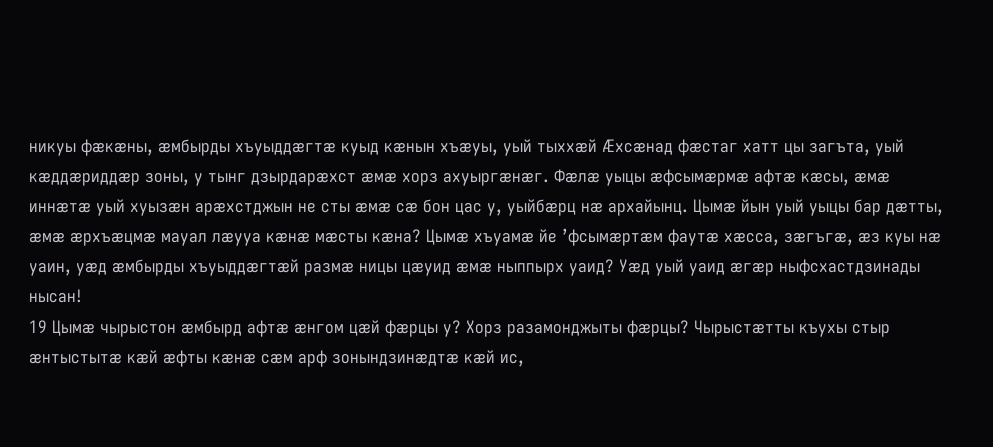никуы фӕкӕны, ӕмбырды хъуыддӕгтӕ куыд кӕнын хъӕуы, уый тыххӕй Ӕхсӕнад фӕстаг хатт цы загъта, уый кӕддӕриддӕр зоны, у тынг дзырдарӕхст ӕмӕ хорз ахуыргӕнӕг. Фӕлӕ уыцы ӕфсымӕрмӕ афтӕ кӕсы, ӕмӕ иннӕтӕ уый хуызӕн арӕхстджын не сты ӕмӕ сӕ бон цас у, уыйбӕрц нӕ архайынц. Цымӕ йын уый уыцы бар дӕтты, ӕмӕ ӕрхъӕцмӕ мауал лӕууа кӕнӕ мӕсты кӕна? Цымӕ хъуамӕ йе ’фсымӕртӕм фаутӕ хӕсса, зӕгъгӕ, ӕз куы нӕ уаин, уӕд ӕмбырды хъуыддӕгтӕй размӕ ницы цӕуид ӕмӕ ныппырх уаид? Уӕд уый уаид ӕгӕр ныфсхастдзинады нысан!
19 Цымӕ чырыстон ӕмбырд афтӕ ӕнгом цӕй фӕрцы у? Хорз разамонджыты фӕрцы? Чырыстӕтты къухы стыр ӕнтыстытӕ кӕй ӕфты кӕнӕ сӕм арф зонындзинӕдтӕ кӕй ис,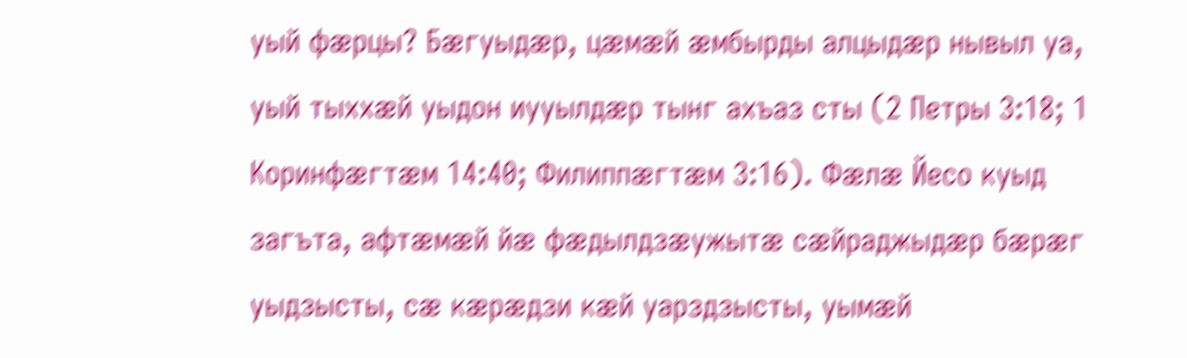уый фӕрцы? Бӕгуыдӕр, цӕмӕй ӕмбырды алцыдӕр нывыл уа, уый тыххӕй уыдон иууылдӕр тынг ахъаз сты (2 Петры 3:18; 1 Коринфӕгтӕм 14:40; Филиппӕгтӕм 3:16). Фӕлӕ Йесо куыд загъта, афтӕмӕй йӕ фӕдылдзӕужытӕ сӕйраджыдӕр бӕрӕг уыдзысты, сӕ кӕрӕдзи кӕй уарздзысты, уымӕй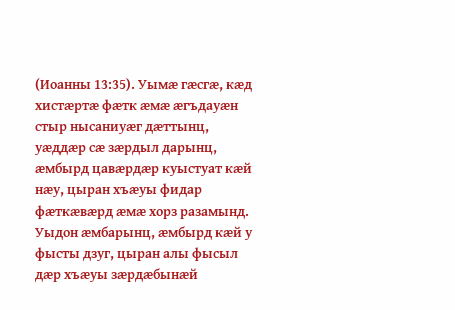(Иоанны 13:35). Уымӕ гӕсгӕ, кӕд хистӕртӕ фӕтк ӕмӕ ӕгъдауӕн стыр нысаниуӕг дӕттынц, уӕддӕр сӕ зӕрдыл дарынц, ӕмбырд цавӕрдӕр куыстуат кӕй нӕу, цыран хъӕуы фидар фӕткӕвӕрд ӕмӕ хорз разамынд. Уыдон ӕмбарынц, ӕмбырд кӕй у фысты дзуг, цыран алы фысыл дӕр хъӕуы зӕрдӕбынӕй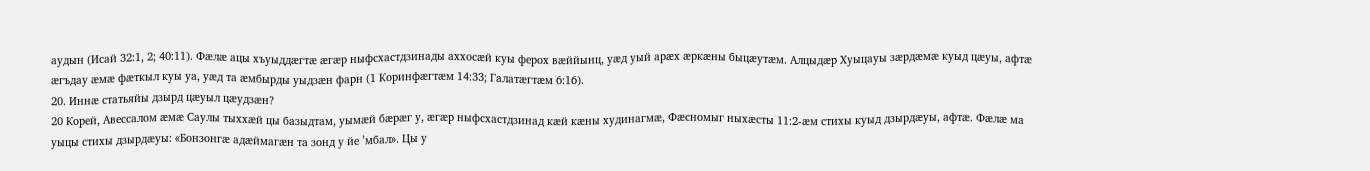аудын (Исай 32:1, 2; 40:11). Фӕлӕ ацы хъуыддӕгтӕ ӕгӕр ныфсхастдзинады аххосӕй куы ферох вӕййынц, уӕд уый арӕх ӕркӕны быцӕутӕм. Алцыдӕр Хуыцауы зӕрдӕмӕ куыд цӕуы, афтӕ ӕгъдау ӕмӕ фӕткыл куы уа, уӕд та ӕмбырды уыдзӕн фарн (1 Коринфӕгтӕм 14:33; Галатӕгтӕм 6:16).
20. Иннӕ статьяйы дзырд цӕуыл цӕудзӕн?
20 Корей, Авессалом ӕмӕ Саулы тыххӕй цы базыдтам, уымӕй бӕрӕг у, ӕгӕр ныфсхастдзинад кӕй кӕны худинагмӕ, Фӕсномыг ныхӕсты 11:2-ӕм стихы куыд дзырдӕуы, афтӕ. Фӕлӕ ма уыцы стихы дзырдӕуы: «Бонзонгӕ адӕймагӕн та зонд у йе ’мбал». Цы у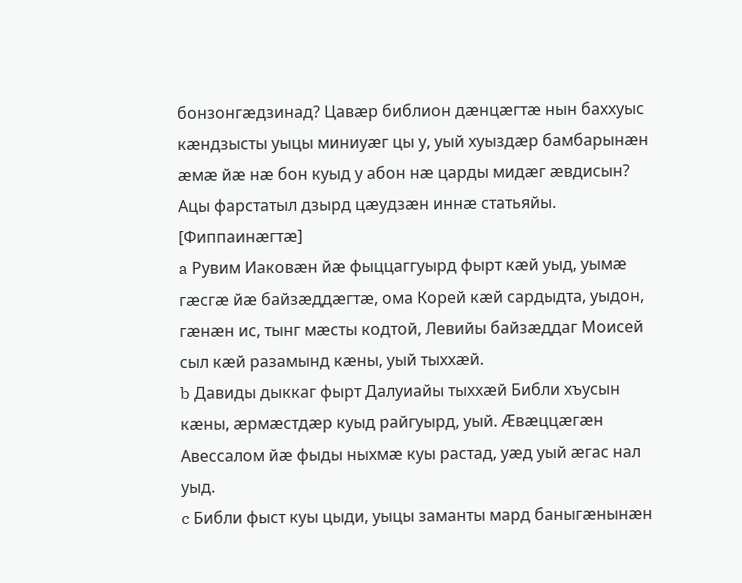бонзонгӕдзинад? Цавӕр библион дӕнцӕгтӕ нын баххуыс кӕндзысты уыцы миниуӕг цы у, уый хуыздӕр бамбарынӕн ӕмӕ йӕ нӕ бон куыд у абон нӕ царды мидӕг ӕвдисын? Ацы фарстатыл дзырд цӕудзӕн иннӕ статьяйы.
[Фиппаинӕгтӕ]
a Рувим Иаковӕн йӕ фыццаггуырд фырт кӕй уыд, уымӕ гӕсгӕ йӕ байзӕддӕгтӕ, ома Корей кӕй сардыдта, уыдон, гӕнӕн ис, тынг мӕсты кодтой, Левийы байзӕддаг Моисей сыл кӕй разамынд кӕны, уый тыххӕй.
b Давиды дыккаг фырт Далуиайы тыххӕй Библи хъусын кӕны, ӕрмӕстдӕр куыд райгуырд, уый. Ӕвӕццӕгӕн Авессалом йӕ фыды ныхмӕ куы растад, уӕд уый ӕгас нал уыд.
c Библи фыст куы цыди, уыцы заманты мард баныгӕнынӕн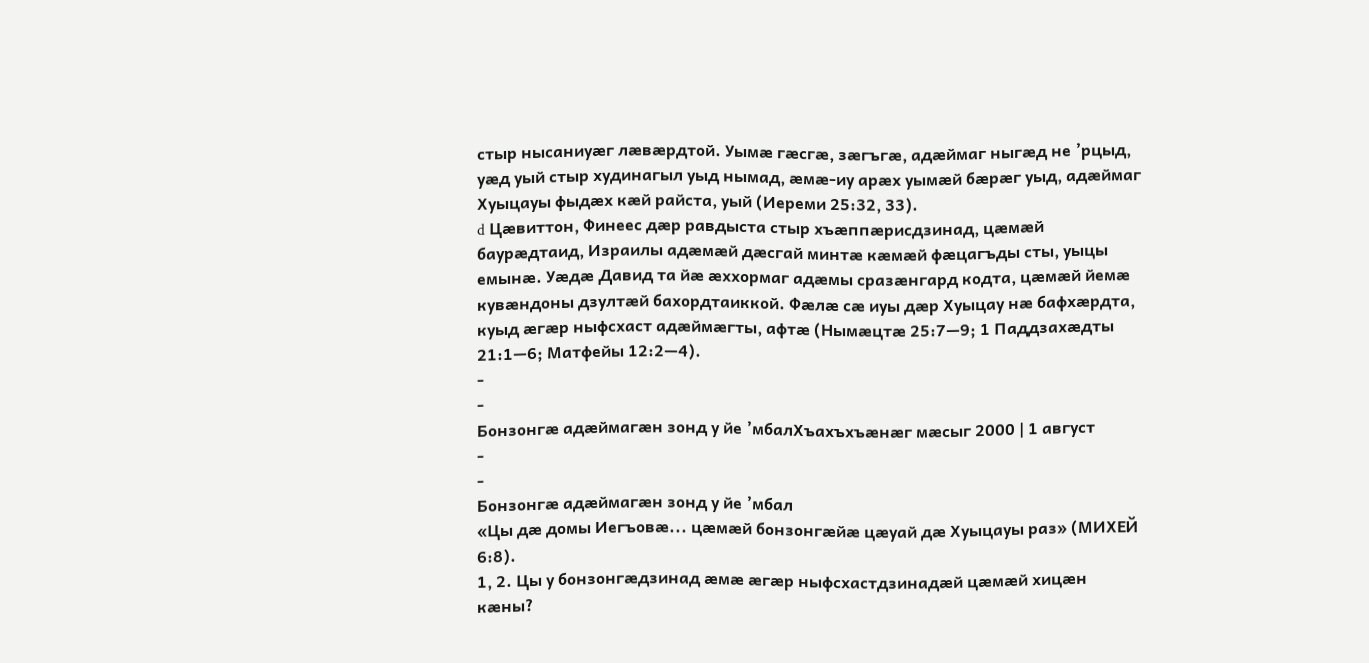стыр нысаниуӕг лӕвӕрдтой. Уымӕ гӕсгӕ, зӕгъгӕ, адӕймаг ныгӕд не ’рцыд, уӕд уый стыр худинагыл уыд нымад, ӕмӕ-иу арӕх уымӕй бӕрӕг уыд, адӕймаг Хуыцауы фыдӕх кӕй райста, уый (Иереми 25:32, 33).
d Цӕвиттон, Финеес дӕр равдыста стыр хъӕппӕрисдзинад, цӕмӕй баурӕдтаид, Израилы адӕмӕй дӕсгай минтӕ кӕмӕй фӕцагъды сты, уыцы емынӕ. Уӕдӕ Давид та йӕ ӕххормаг адӕмы сразӕнгард кодта, цӕмӕй йемӕ кувӕндоны дзултӕй бахордтаиккой. Фӕлӕ сӕ иуы дӕр Хуыцау нӕ бафхӕрдта, куыд ӕгӕр ныфсхаст адӕймӕгты, афтӕ (Нымӕцтӕ 25:7—9; 1 Паддзахӕдты 21:1—6; Матфейы 12:2—4).
-
-
Бонзонгӕ адӕймагӕн зонд у йе ’мбалХъахъхъӕнӕг мӕсыг 2000 | 1 август
-
-
Бонзонгӕ адӕймагӕн зонд у йе ’мбал
«Цы дӕ домы Иегъовӕ... цӕмӕй бонзонгӕйӕ цӕуай дӕ Хуыцауы раз» (МИХЕЙ 6:8).
1, 2. Цы у бонзонгӕдзинад ӕмӕ ӕгӕр ныфсхастдзинадӕй цӕмӕй хицӕн кӕны?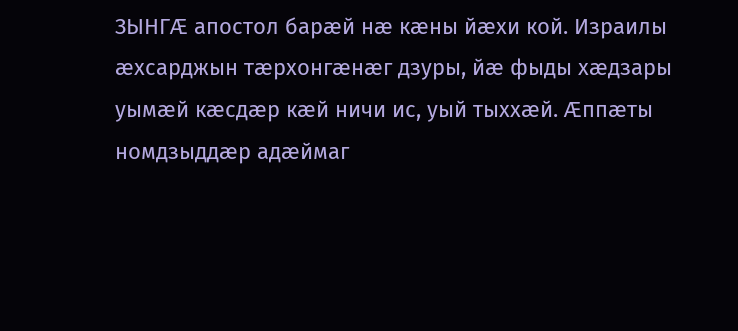ЗЫНГӔ апостол барӕй нӕ кӕны йӕхи кой. Израилы ӕхсарджын тӕрхонгӕнӕг дзуры, йӕ фыды хӕдзары уымӕй кӕсдӕр кӕй ничи ис, уый тыххӕй. Ӕппӕты номдзыддӕр адӕймаг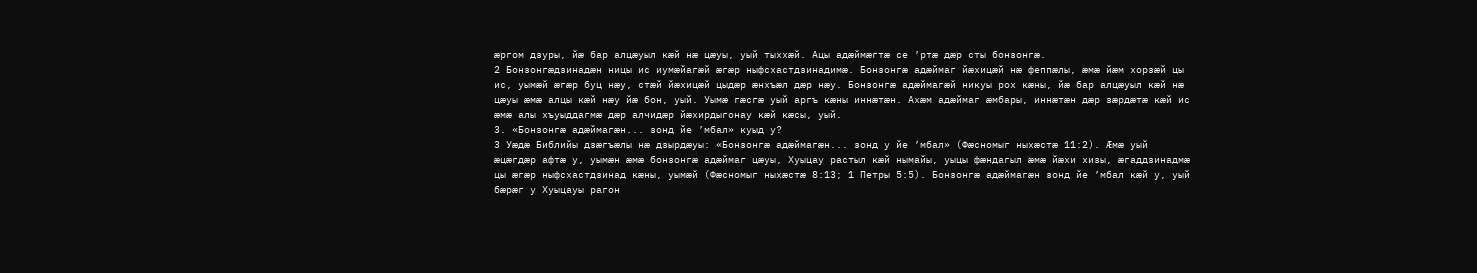ӕргом дзуры, йӕ бар алцӕуыл кӕй нӕ цӕуы, уый тыххӕй. Ацы адӕймӕгтӕ се ’ртӕ дӕр сты бонзонгӕ.
2 Бонзонгӕдзинадӕн ницы ис иумӕйагӕй ӕгӕр ныфсхастдзинадимӕ. Бонзонгӕ адӕймаг йӕхицӕй нӕ феппӕлы, ӕмӕ йӕм хорзӕй цы ис, уымӕй ӕгӕр буц нӕу, стӕй йӕхицӕй цыдӕр ӕнхъӕл дӕр нӕу. Бонзонгӕ адӕймагӕй никуы рох кӕны, йӕ бар алцӕуыл кӕй нӕ цӕуы ӕмӕ алцы кӕй нӕу йӕ бон, уый. Уымӕ гӕсгӕ уый аргъ кӕны иннӕтӕн. Ахӕм адӕймаг ӕмбары, иннӕтӕн дӕр зӕрдӕтӕ кӕй ис ӕмӕ алы хъуыддагмӕ дӕр алчидӕр йӕхирдыгонау кӕй кӕсы, уый.
3. «Бонзонгӕ адӕймагӕн... зонд йе ’мбал» куыд у?
3 Уӕдӕ Библийы дзӕгъӕлы нӕ дзырдӕуы: «Бонзонгӕ адӕймагӕн... зонд у йе ’мбал» (Фӕсномыг ныхӕстӕ 11:2). Ӕмӕ уый ӕцӕгдӕр афтӕ у, уымӕн ӕмӕ бонзонгӕ адӕймаг цӕуы, Хуыцау растыл кӕй нымайы, уыцы фӕндагыл ӕмӕ йӕхи хизы, ӕгаддзинадмӕ цы ӕгӕр ныфсхастдзинад кӕны, уымӕй (Фӕсномыг ныхӕстӕ 8:13; 1 Петры 5:5). Бонзонгӕ адӕймагӕн зонд йе ’мбал кӕй у, уый бӕрӕг у Хуыцауы рагон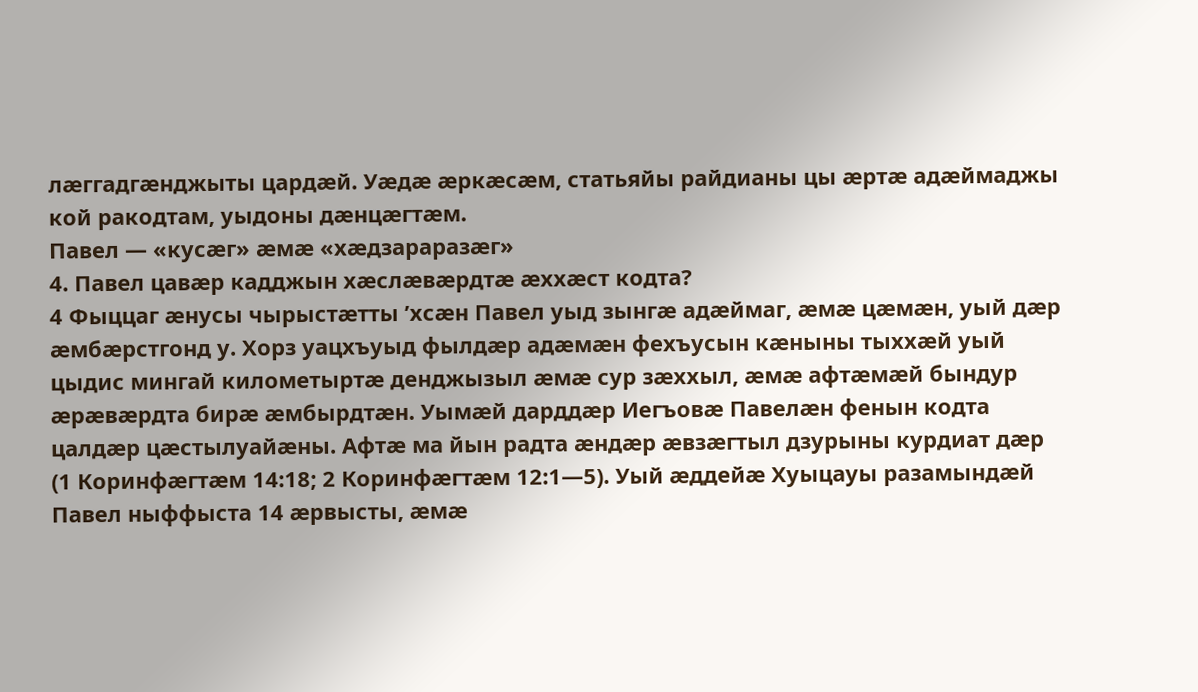лӕггадгӕнджыты цардӕй. Уӕдӕ ӕркӕсӕм, статьяйы райдианы цы ӕртӕ адӕймаджы кой ракодтам, уыдоны дӕнцӕгтӕм.
Павел — «кусӕг» ӕмӕ «хӕдзараразӕг»
4. Павел цавӕр кадджын хӕслӕвӕрдтӕ ӕххӕст кодта?
4 Фыццаг ӕнусы чырыстӕтты ’хсӕн Павел уыд зынгӕ адӕймаг, ӕмӕ цӕмӕн, уый дӕр ӕмбӕрстгонд у. Хорз уацхъуыд фылдӕр адӕмӕн фехъусын кӕныны тыххӕй уый цыдис мингай километыртӕ денджызыл ӕмӕ сур зӕххыл, ӕмӕ афтӕмӕй бындур ӕрӕвӕрдта бирӕ ӕмбырдтӕн. Уымӕй дарддӕр Иегъовӕ Павелӕн фенын кодта цалдӕр цӕстылуайӕны. Афтӕ ма йын радта ӕндӕр ӕвзӕгтыл дзурыны курдиат дӕр (1 Коринфӕгтӕм 14:18; 2 Коринфӕгтӕм 12:1—5). Уый ӕддейӕ Хуыцауы разамындӕй Павел ныффыста 14 ӕрвысты, ӕмӕ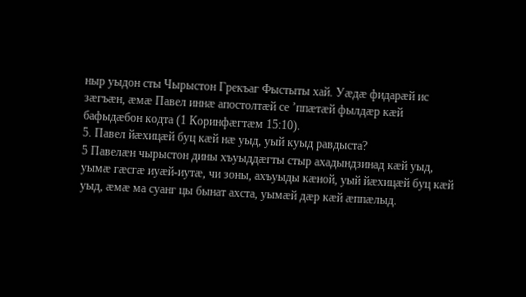ныр уыдон сты Чырыстон Грекъаг Фыстыты хай. Уӕдӕ фидарӕй ис зӕгъӕн, ӕмӕ Павел иннӕ апостолтӕй се ’ппӕтӕй фылдӕр кӕй бафыдӕбон кодта (1 Коринфӕгтӕм 15:10).
5. Павел йӕхицӕй буц кӕй нӕ уыд, уый куыд равдыста?
5 Павелӕн чырыстон дины хъуыддӕгты стыр ахадындзинад кӕй уыд, уымӕ гӕсгӕ иуӕй-иутӕ, чи зоны, ахъуыды кӕной, уый йӕхицӕй буц кӕй уыд, ӕмӕ ма суанг цы бынат ахста, уымӕй дӕр кӕй ӕппӕлыд.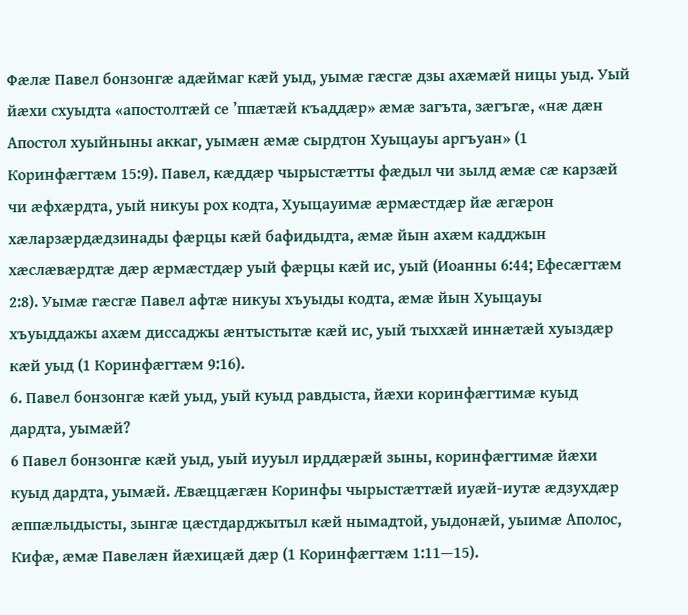Фӕлӕ Павел бонзонгӕ адӕймаг кӕй уыд, уымӕ гӕсгӕ дзы ахӕмӕй ницы уыд. Уый йӕхи схуыдта «апостолтӕй се ’ппӕтӕй къаддӕр» ӕмӕ загъта, зӕгъгӕ, «нӕ дӕн Апостол хуыйныны аккаг, уымӕн ӕмӕ сырдтон Хуыцауы аргъуан» (1 Коринфӕгтӕм 15:9). Павел, кӕддӕр чырыстӕтты фӕдыл чи зылд ӕмӕ сӕ карзӕй чи ӕфхӕрдта, уый никуы рох кодта, Хуыцауимӕ ӕрмӕстдӕр йӕ ӕгӕрон хӕларзӕрдӕдзинады фӕрцы кӕй бафидыдта, ӕмӕ йын ахӕм кадджын хӕслӕвӕрдтӕ дӕр ӕрмӕстдӕр уый фӕрцы кӕй ис, уый (Иоанны 6:44; Ефесӕгтӕм 2:8). Уымӕ гӕсгӕ Павел афтӕ никуы хъуыды кодта, ӕмӕ йын Хуыцауы хъуыддажы ахӕм диссаджы ӕнтыстытӕ кӕй ис, уый тыххӕй иннӕтӕй хуыздӕр кӕй уыд (1 Коринфӕгтӕм 9:16).
6. Павел бонзонгӕ кӕй уыд, уый куыд равдыста, йӕхи коринфӕгтимӕ куыд дардта, уымӕй?
6 Павел бонзонгӕ кӕй уыд, уый иууыл ирддӕрӕй зыны, коринфӕгтимӕ йӕхи куыд дардта, уымӕй. Ӕвӕццӕгӕн Коринфы чырыстӕттӕй иуӕй-иутӕ ӕдзухдӕр ӕппӕлыдысты, зынгӕ цӕстдарджытыл кӕй нымадтой, уыдонӕй, уыимӕ Аполос, Кифӕ, ӕмӕ Павелӕн йӕхицӕй дӕр (1 Коринфӕгтӕм 1:11—15).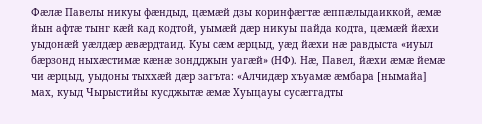Фӕлӕ Павелы никуы фӕндыд, цӕмӕй дзы коринфӕгтӕ ӕппӕлыдаиккой, ӕмӕ йын афтӕ тынг кӕй кад кодтой, уымӕй дӕр никуы пайда кодта, цӕмӕй йӕхи уыдонӕй уӕлдӕр ӕвӕрдтаид. Куы сӕм ӕрцыд, уӕд йӕхи нӕ равдыста «иуыл бӕрзонд ныхӕстимӕ кӕнӕ зондджын уагӕй» (НФ). Нӕ, Павел, йӕхи ӕмӕ йемӕ чи ӕрцыд, уыдоны тыххӕй дӕр загъта: «Алчидӕр хъуамӕ ӕмбара [нымайа] мах, куыд Чырыстийы кусджытӕ ӕмӕ Хуыцауы сусӕггадты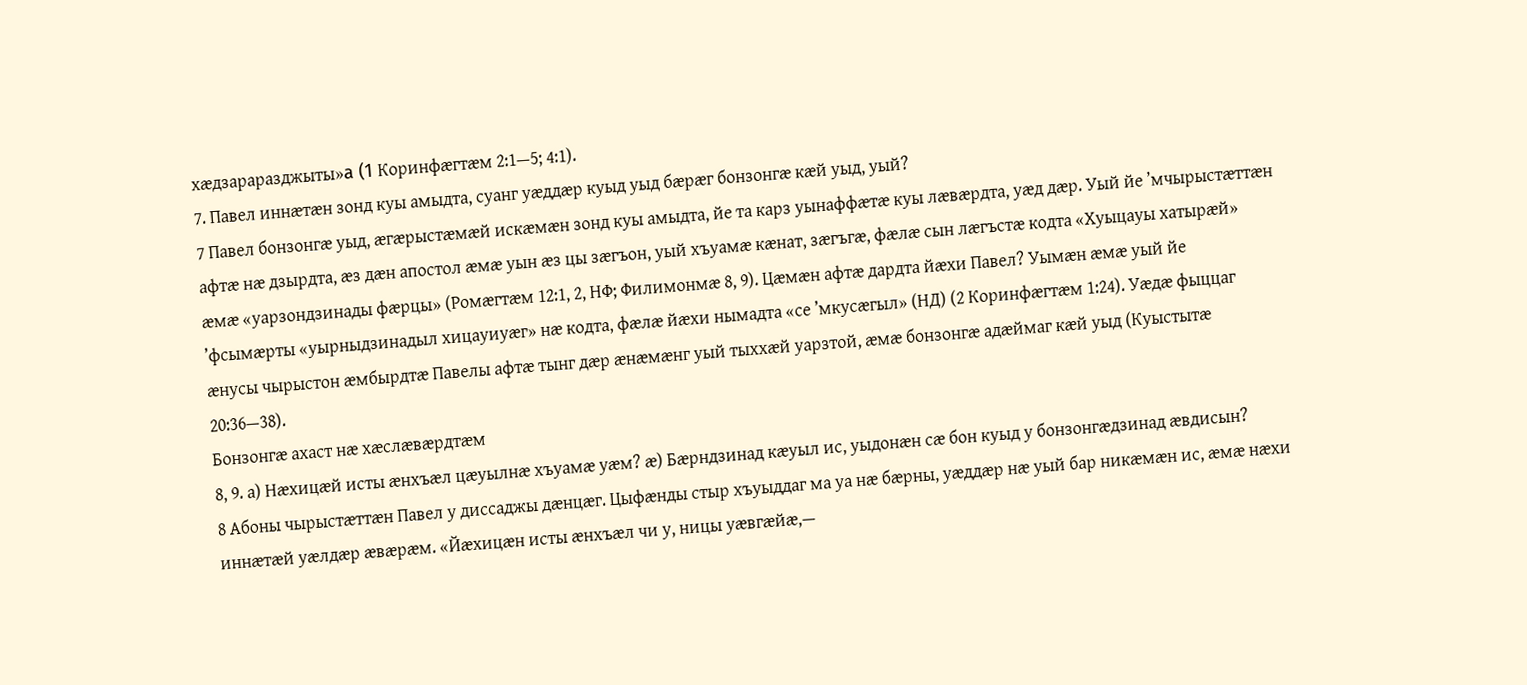хӕдзараразджыты»a (1 Коринфӕгтӕм 2:1—5; 4:1).
7. Павел иннӕтӕн зонд куы амыдта, суанг уӕддӕр куыд уыд бӕрӕг бонзонгӕ кӕй уыд, уый?
7 Павел бонзонгӕ уыд, ӕгӕрыстӕмӕй искӕмӕн зонд куы амыдта, йе та карз уынаффӕтӕ куы лӕвӕрдта, уӕд дӕр. Уый йе ’мчырыстӕттӕн афтӕ нӕ дзырдта, ӕз дӕн апостол ӕмӕ уын ӕз цы зӕгъон, уый хъуамӕ кӕнат, зӕгъгӕ, фӕлӕ сын лӕгъстӕ кодта «Хуыцауы хатырӕй» ӕмӕ «уарзондзинады фӕрцы» (Ромӕгтӕм 12:1, 2, НФ; Филимонмӕ 8, 9). Цӕмӕн афтӕ дардта йӕхи Павел? Уымӕн ӕмӕ уый йе ’фсымӕрты «уырныдзинадыл хицауиуӕг» нӕ кодта, фӕлӕ йӕхи нымадта «се ’мкусӕгыл» (НД) (2 Коринфӕгтӕм 1:24). Уӕдӕ фыццаг ӕнусы чырыстон ӕмбырдтӕ Павелы афтӕ тынг дӕр ӕнӕмӕнг уый тыххӕй уарзтой, ӕмӕ бонзонгӕ адӕймаг кӕй уыд (Куыстытӕ 20:36—38).
Бонзонгӕ ахаст нӕ хӕслӕвӕрдтӕм
8, 9. а) Нӕхицӕй исты ӕнхъӕл цӕуылнӕ хъуамӕ уӕм? ӕ) Бӕрндзинад кӕуыл ис, уыдонӕн сӕ бон куыд у бонзонгӕдзинад ӕвдисын?
8 Абоны чырыстӕттӕн Павел у диссаджы дӕнцӕг. Цыфӕнды стыр хъуыддаг ма уа нӕ бӕрны, уӕддӕр нӕ уый бар никӕмӕн ис, ӕмӕ нӕхи иннӕтӕй уӕлдӕр ӕвӕрӕм. «Йӕхицӕн исты ӕнхъӕл чи у, ницы уӕвгӕйӕ,—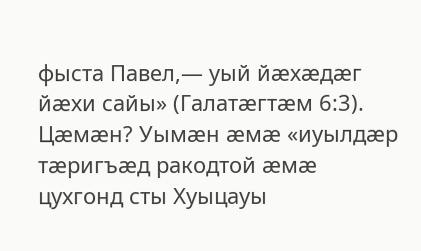фыста Павел,— уый йӕхӕдӕг йӕхи сайы» (Галатӕгтӕм 6:3). Цӕмӕн? Уымӕн ӕмӕ «иуылдӕр тӕригъӕд ракодтой ӕмӕ цухгонд сты Хуыцауы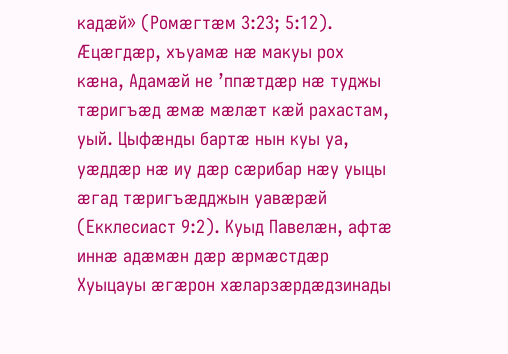кадӕй» (Ромӕгтӕм 3:23; 5:12). Ӕцӕгдӕр, хъуамӕ нӕ макуы рох кӕна, Адамӕй не ’ппӕтдӕр нӕ туджы тӕригъӕд ӕмӕ мӕлӕт кӕй рахастам, уый. Цыфӕнды бартӕ нын куы уа, уӕддӕр нӕ иу дӕр сӕрибар нӕу уыцы ӕгад тӕригъӕдджын уавӕрӕй (Екклесиаст 9:2). Куыд Павелӕн, афтӕ иннӕ адӕмӕн дӕр ӕрмӕстдӕр Хуыцауы ӕгӕрон хӕларзӕрдӕдзинады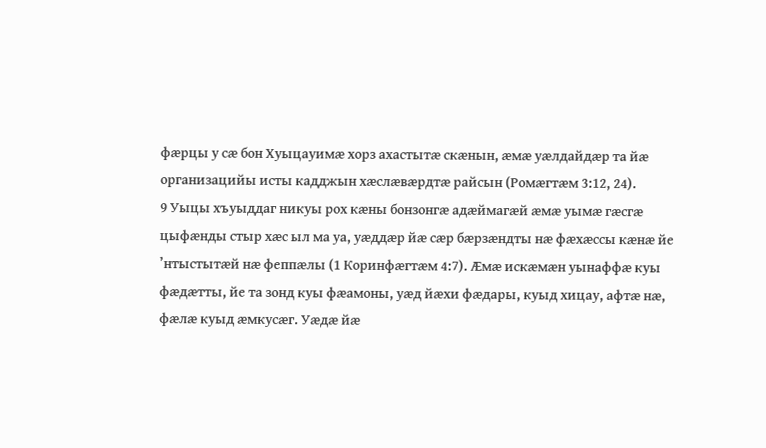фӕрцы у сӕ бон Хуыцауимӕ хорз ахастытӕ скӕнын, ӕмӕ уӕлдайдӕр та йӕ организацийы исты кадджын хӕслӕвӕрдтӕ райсын (Ромӕгтӕм 3:12, 24).
9 Уыцы хъуыддаг никуы рох кӕны бонзонгӕ адӕймагӕй ӕмӕ уымӕ гӕсгӕ цыфӕнды стыр хӕс ыл ма уа, уӕддӕр йӕ сӕр бӕрзӕндты нӕ фӕхӕссы кӕнӕ йе ’нтыстытӕй нӕ феппӕлы (1 Коринфӕгтӕм 4:7). Ӕмӕ искӕмӕн уынаффӕ куы фӕдӕтты, йе та зонд куы фӕамоны, уӕд йӕхи фӕдары, куыд хицау, афтӕ нӕ, фӕлӕ куыд ӕмкусӕг. Уӕдӕ йӕ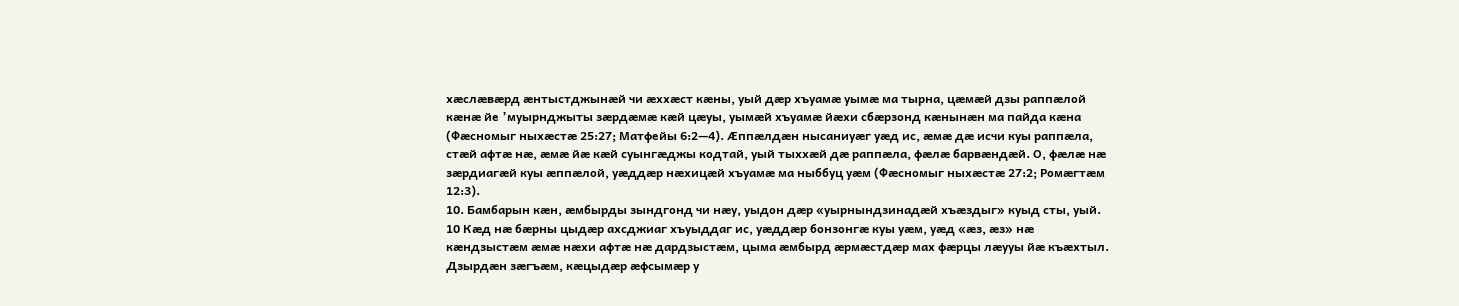хӕслӕвӕрд ӕнтыстджынӕй чи ӕххӕст кӕны, уый дӕр хъуамӕ уымӕ ма тырна, цӕмӕй дзы раппӕлой кӕнӕ йе ’муырнджыты зӕрдӕмӕ кӕй цӕуы, уымӕй хъуамӕ йӕхи сбӕрзонд кӕнынӕн ма пайда кӕна (Фӕсномыг ныхӕстӕ 25:27; Матфейы 6:2—4). Ӕппӕлдӕн нысаниуӕг уӕд ис, ӕмӕ дӕ исчи куы раппӕла, стӕй афтӕ нӕ, ӕмӕ йӕ кӕй суынгӕджы кодтай, уый тыххӕй дӕ раппӕла, фӕлӕ барвӕндӕй. О, фӕлӕ нӕ зӕрдиагӕй куы ӕппӕлой, уӕддӕр нӕхицӕй хъуамӕ ма ныббуц уӕм (Фӕсномыг ныхӕстӕ 27:2; Ромӕгтӕм 12:3).
10. Бамбарын кӕн, ӕмбырды зындгонд чи нӕу, уыдон дӕр «уырнындзинадӕй хъӕздыг» куыд сты, уый.
10 Кӕд нӕ бӕрны цыдӕр ахсджиаг хъуыддаг ис, уӕддӕр бонзонгӕ куы уӕм, уӕд «ӕз, ӕз» нӕ кӕндзыстӕм ӕмӕ нӕхи афтӕ нӕ дардзыстӕм, цыма ӕмбырд ӕрмӕстдӕр мах фӕрцы лӕууы йӕ къӕхтыл. Дзырдӕн зӕгъӕм, кӕцыдӕр ӕфсымӕр у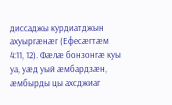диссаджы курдиатджын ахуыргӕнӕг (Ефесӕгтӕм 4:11, 12). Фӕлӕ бонзонгӕ куы уа, уӕд уый ӕмбардзӕн, ӕмбырды цы ахсджиаг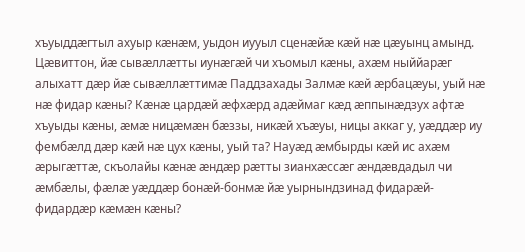хъуыддӕгтыл ахуыр кӕнӕм, уыдон иууыл сценӕйӕ кӕй нӕ цӕуынц амынд. Цӕвиттон, йӕ сывӕллӕтты иунӕгӕй чи хъомыл кӕны, ахӕм ныййарӕг алыхатт дӕр йӕ сывӕллӕттимӕ Паддзахады Залмӕ кӕй ӕрбацӕуы, уый нӕ нӕ фидар кӕны? Кӕнӕ цардӕй ӕфхӕрд адӕймаг кӕд ӕппынӕдзух афтӕ хъуыды кӕны, ӕмӕ ницӕмӕн бӕззы, никӕй хъӕуы, ницы аккаг у, уӕддӕр иу фембӕлд дӕр кӕй нӕ цух кӕны, уый та? Науӕд ӕмбырды кӕй ис ахӕм ӕрыгӕттӕ, скъолайы кӕнӕ ӕндӕр рӕтты зианхӕссӕг ӕндӕвдадыл чи ӕмбӕлы, фӕлӕ уӕддӕр бонӕй-бонмӕ йӕ уырнындзинад фидарӕй-фидардӕр кӕмӕн кӕны?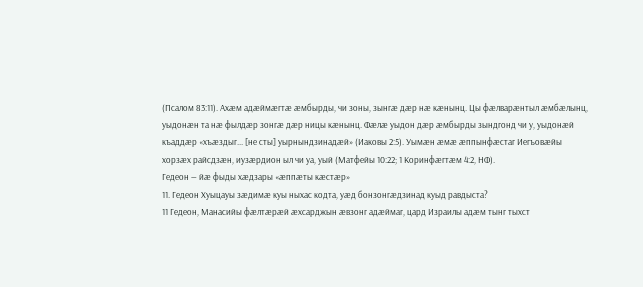(Псалом 83:11). Ахӕм адӕймӕгтӕ ӕмбырды, чи зоны, зынгӕ дӕр нӕ кӕнынц. Цы фӕлварӕнтыл ӕмбӕлынц, уыдонӕн та нӕ фылдӕр зонгӕ дӕр ницы кӕнынц. Фӕлӕ уыдон дӕр ӕмбырды зындгонд чи у, уыдонӕй къаддӕр «хъӕздыг... [не сты] уырнындзинадӕй» (Иаковы 2:5). Уымӕн ӕмӕ ӕппынфӕстаг Иегъовӕйы хорзӕх райсдзӕн, иузӕрдион ыл чи уа, уый (Матфейы 10:22; 1 Коринфӕгтӕм 4:2, НФ).
Гедеон — йӕ фыды хӕдзары «ӕппӕты кӕстӕр»
11. Гедеон Хуыцауы зӕдимӕ куы ныхас кодта, уӕд бонзонгӕдзинад куыд равдыста?
11 Гедеон, Манасийы фӕлтӕрӕй ӕхсарджын ӕвзонг адӕймаг, цард Израилы адӕм тынг тыхст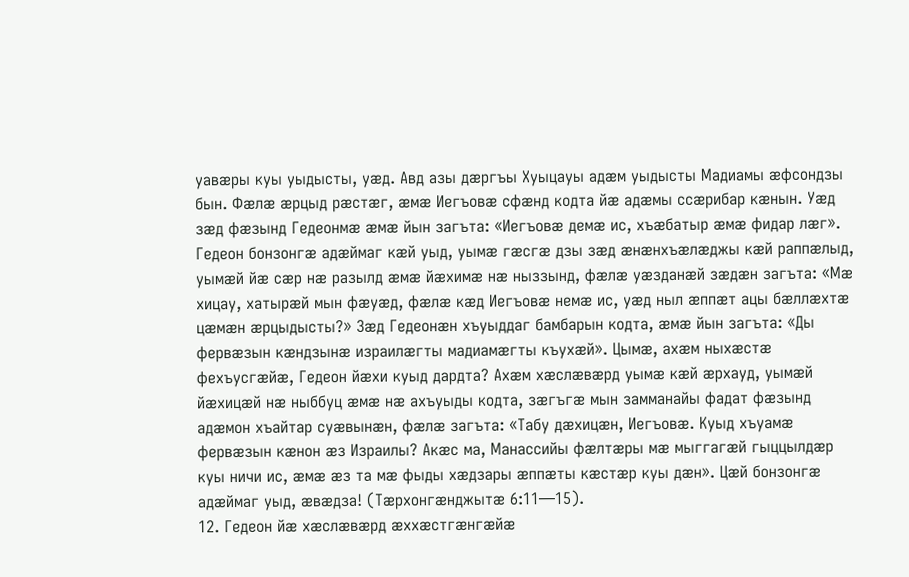уавӕры куы уыдысты, уӕд. Авд азы дӕргъы Хуыцауы адӕм уыдысты Мадиамы ӕфсондзы бын. Фӕлӕ ӕрцыд рӕстӕг, ӕмӕ Иегъовӕ сфӕнд кодта йӕ адӕмы ссӕрибар кӕнын. Уӕд зӕд фӕзынд Гедеонмӕ ӕмӕ йын загъта: «Иегъовӕ демӕ ис, хъӕбатыр ӕмӕ фидар лӕг». Гедеон бонзонгӕ адӕймаг кӕй уыд, уымӕ гӕсгӕ дзы зӕд ӕнӕнхъӕлӕджы кӕй раппӕлыд, уымӕй йӕ сӕр нӕ разылд ӕмӕ йӕхимӕ нӕ ныззынд, фӕлӕ уӕзданӕй зӕдӕн загъта: «Мӕ хицау, хатырӕй мын фӕуӕд, фӕлӕ кӕд Иегъовӕ немӕ ис, уӕд ныл ӕппӕт ацы бӕллӕхтӕ цӕмӕн ӕрцыдысты?» Зӕд Гедеонӕн хъуыддаг бамбарын кодта, ӕмӕ йын загъта: «Ды фервӕзын кӕндзынӕ израилӕгты мадиамӕгты къухӕй». Цымӕ, ахӕм ныхӕстӕ фехъусгӕйӕ, Гедеон йӕхи куыд дардта? Ахӕм хӕслӕвӕрд уымӕ кӕй ӕрхауд, уымӕй йӕхицӕй нӕ ныббуц ӕмӕ нӕ ахъуыды кодта, зӕгъгӕ мын замманайы фадат фӕзынд адӕмон хъайтар суӕвынӕн, фӕлӕ загъта: «Табу дӕхицӕн, Иегъовӕ. Куыд хъуамӕ фервӕзын кӕнон ӕз Израилы? Акӕс ма, Манассийы фӕлтӕры мӕ мыггагӕй гыццылдӕр куы ничи ис, ӕмӕ ӕз та мӕ фыды хӕдзары ӕппӕты кӕстӕр куы дӕн». Цӕй бонзонгӕ адӕймаг уыд, ӕвӕдза! (Тӕрхонгӕнджытӕ 6:11—15).
12. Гедеон йӕ хӕслӕвӕрд ӕххӕстгӕнгӕйӕ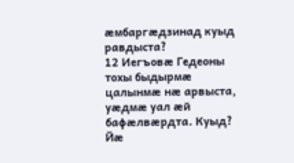ӕмбаргӕдзинад куыд равдыста?
12 Иегъовӕ Гедеоны тохы быдырмӕ цалынмӕ нӕ арвыста, уӕдмӕ уал ӕй бафӕлвӕрдта. Куыд? Йӕ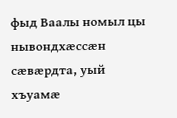фыд Ваалы номыл цы нывондхӕссӕн сӕвӕрдта, уый хъуамӕ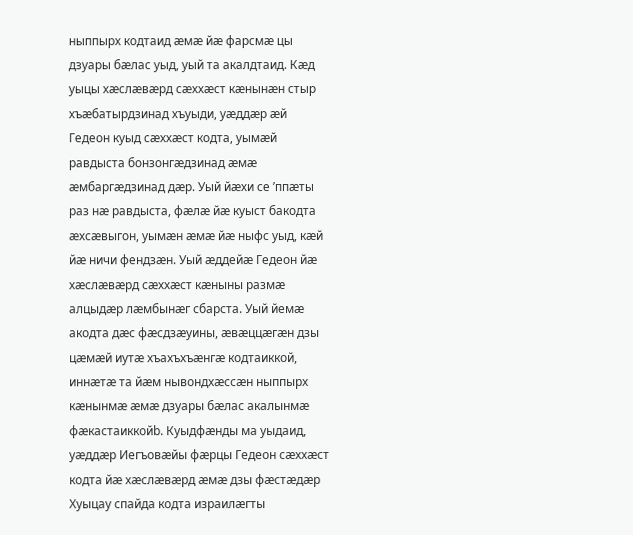ныппырх кодтаид ӕмӕ йӕ фарсмӕ цы дзуары бӕлас уыд, уый та акалдтаид. Кӕд уыцы хӕслӕвӕрд сӕххӕст кӕнынӕн стыр хъӕбатырдзинад хъуыди, уӕддӕр ӕй Гедеон куыд сӕххӕст кодта, уымӕй равдыста бонзонгӕдзинад ӕмӕ ӕмбаргӕдзинад дӕр. Уый йӕхи се ’ппӕты раз нӕ равдыста, фӕлӕ йӕ куыст бакодта ӕхсӕвыгон, уымӕн ӕмӕ йӕ ныфс уыд, кӕй йӕ ничи фендзӕн. Уый ӕддейӕ Гедеон йӕ хӕслӕвӕрд сӕххӕст кӕныны размӕ алцыдӕр лӕмбынӕг сбарста. Уый йемӕ акодта дӕс фӕсдзӕуины, ӕвӕццӕгӕн дзы цӕмӕй иутӕ хъахъхъӕнгӕ кодтаиккой, иннӕтӕ та йӕм нывондхӕссӕн ныппырх кӕнынмӕ ӕмӕ дзуары бӕлас акалынмӕ фӕкастаиккойb. Куыдфӕнды ма уыдаид, уӕддӕр Иегъовӕйы фӕрцы Гедеон сӕххӕст кодта йӕ хӕслӕвӕрд ӕмӕ дзы фӕстӕдӕр Хуыцау спайда кодта израилӕгты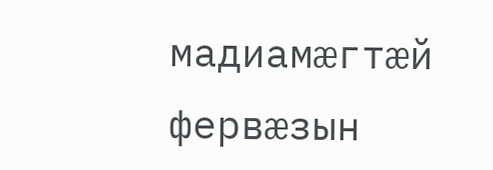мадиамӕгтӕй фервӕзын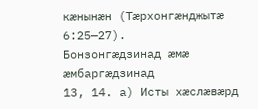кӕнынӕн (Тӕрхонгӕнджытӕ 6:25—27).
Бонзонгӕдзинад ӕмӕ ӕмбаргӕдзинад
13, 14. а) Исты хӕслӕвӕрд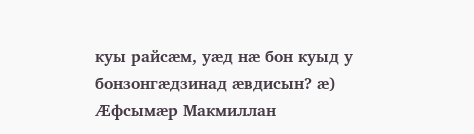куы райсӕм, уӕд нӕ бон куыд у бонзонгӕдзинад ӕвдисын? ӕ) Ӕфсымӕр Макмиллан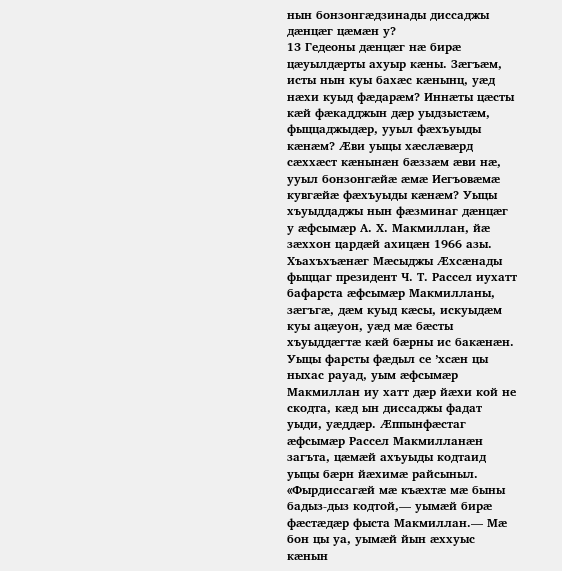нын бонзонгӕдзинады диссаджы дӕнцӕг цӕмӕн у?
13 Гедеоны дӕнцӕг нӕ бирӕ цӕуылдӕрты ахуыр кӕны. Зӕгъӕм, исты нын куы бахӕс кӕнынц, уӕд нӕхи куыд фӕдарӕм? Иннӕты цӕсты кӕй фӕкадджын дӕр уыдзыстӕм, фыццаджыдӕр, ууыл фӕхъуыды кӕнӕм? Ӕви уыцы хӕслӕвӕрд сӕххӕст кӕнынӕн бӕззӕм ӕви нӕ, ууыл бонзонгӕйӕ ӕмӕ Иегъовӕмӕ кувгӕйӕ фӕхъуыды кӕнӕм? Уыцы хъуыддаджы нын фӕзминаг дӕнцӕг у ӕфсымӕр А. Х. Макмиллан, йӕ зӕххон цардӕй ахицӕн 1966 азы. Хъахъхъӕнӕг Мӕсыджы Ӕхсӕнады фыццаг президент Ч. Т. Рассел иухатт бафарста ӕфсымӕр Макмилланы, зӕгъгӕ, дӕм куыд кӕсы, искуыдӕм куы ацӕуон, уӕд мӕ бӕсты хъуыддӕгтӕ кӕй бӕрны ис бакӕнӕн. Уыцы фарсты фӕдыл се ’хсӕн цы ныхас рауад, уым ӕфсымӕр Макмиллан иу хатт дӕр йӕхи кой не скодта, кӕд ын диссаджы фадат уыди, уӕддӕр. Ӕппынфӕстаг ӕфсымӕр Рассел Макмилланӕн загъта, цӕмӕй ахъуыды кодтаид уыцы бӕрн йӕхимӕ райсыныл. «Фырдиссагӕй мӕ къӕхтӕ мӕ быны бадыз-дыз кодтой,— уымӕй бирӕ фӕстӕдӕр фыста Макмиллан.— Мӕ бон цы уа, уымӕй йын ӕххуыс кӕнын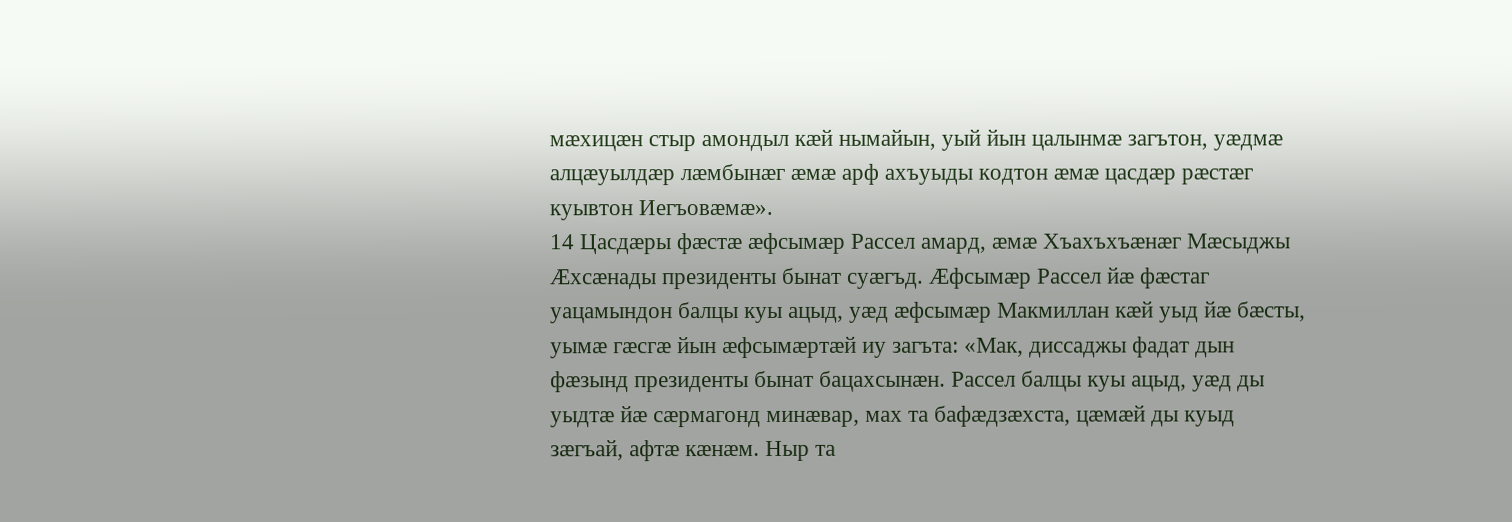мӕхицӕн стыр амондыл кӕй нымайын, уый йын цалынмӕ загътон, уӕдмӕ алцӕуылдӕр лӕмбынӕг ӕмӕ арф ахъуыды кодтон ӕмӕ цасдӕр рӕстӕг куывтон Иегъовӕмӕ».
14 Цасдӕры фӕстӕ ӕфсымӕр Рассел амард, ӕмӕ Хъахъхъӕнӕг Мӕсыджы Ӕхсӕнады президенты бынат суӕгъд. Ӕфсымӕр Рассел йӕ фӕстаг уацамындон балцы куы ацыд, уӕд ӕфсымӕр Макмиллан кӕй уыд йӕ бӕсты, уымӕ гӕсгӕ йын ӕфсымӕртӕй иу загъта: «Мак, диссаджы фадат дын фӕзынд президенты бынат бацахсынӕн. Рассел балцы куы ацыд, уӕд ды уыдтӕ йӕ сӕрмагонд минӕвар, мах та бафӕдзӕхста, цӕмӕй ды куыд зӕгъай, афтӕ кӕнӕм. Ныр та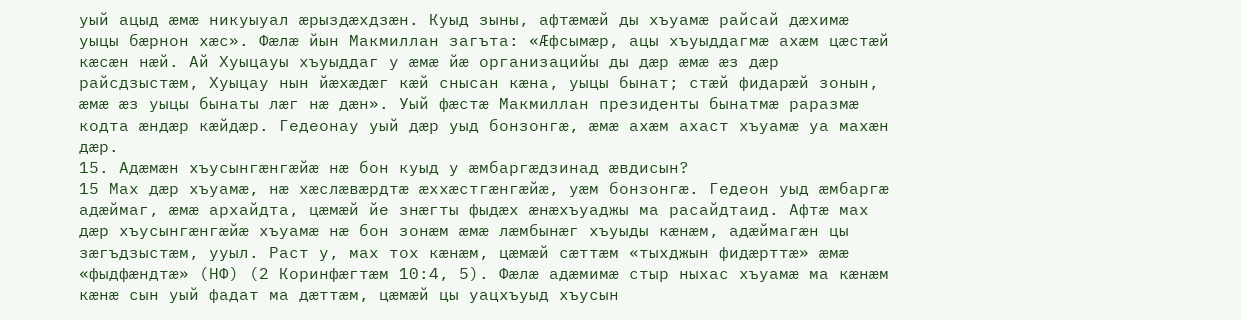уый ацыд ӕмӕ никуыуал ӕрыздӕхдзӕн. Куыд зыны, афтӕмӕй ды хъуамӕ райсай дӕхимӕ уыцы бӕрнон хӕс». Фӕлӕ йын Макмиллан загъта: «Ӕфсымӕр, ацы хъуыддагмӕ ахӕм цӕстӕй кӕсӕн нӕй. Ай Хуыцауы хъуыддаг у ӕмӕ йӕ организацийы ды дӕр ӕмӕ ӕз дӕр райсдзыстӕм, Хуыцау нын йӕхӕдӕг кӕй снысан кӕна, уыцы бынат; стӕй фидарӕй зонын, ӕмӕ ӕз уыцы бынаты лӕг нӕ дӕн». Уый фӕстӕ Макмиллан президенты бынатмӕ раразмӕ кодта ӕндӕр кӕйдӕр. Гедеонау уый дӕр уыд бонзонгӕ, ӕмӕ ахӕм ахаст хъуамӕ уа махӕн дӕр.
15. Адӕмӕн хъусынгӕнгӕйӕ нӕ бон куыд у ӕмбаргӕдзинад ӕвдисын?
15 Мах дӕр хъуамӕ, нӕ хӕслӕвӕрдтӕ ӕххӕстгӕнгӕйӕ, уӕм бонзонгӕ. Гедеон уыд ӕмбаргӕ адӕймаг, ӕмӕ архайдта, цӕмӕй йе знӕгты фыдӕх ӕнӕхъуаджы ма расайдтаид. Афтӕ мах дӕр хъусынгӕнгӕйӕ хъуамӕ нӕ бон зонӕм ӕмӕ лӕмбынӕг хъуыды кӕнӕм, адӕймагӕн цы зӕгъдзыстӕм, ууыл. Раст у, мах тох кӕнӕм, цӕмӕй сӕттӕм «тыхджын фидӕрттӕ» ӕмӕ «фыдфӕндтӕ» (НФ) (2 Коринфӕгтӕм 10:4, 5). Фӕлӕ адӕмимӕ стыр ныхас хъуамӕ ма кӕнӕм кӕнӕ сын уый фадат ма дӕттӕм, цӕмӕй цы уацхъуыд хъусын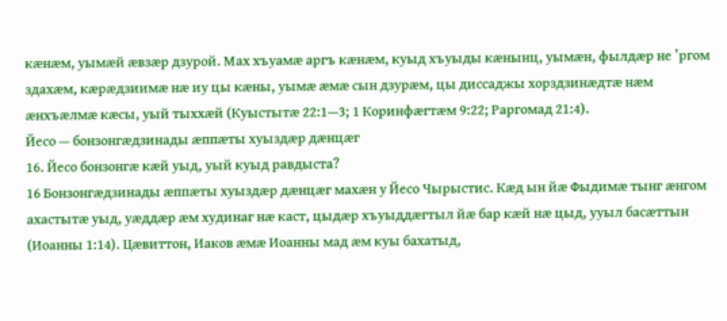кӕнӕм, уымӕй ӕвзӕр дзурой. Мах хъуамӕ аргъ кӕнӕм, куыд хъуыды кӕнынц, уымӕн, фылдӕр не ’ргом здахӕм, кӕрӕдзиимӕ нӕ иу цы кӕны, уымӕ ӕмӕ сын дзурӕм, цы диссаджы хорздзинӕдтӕ нӕм ӕнхъӕлмӕ кӕсы, уый тыххӕй (Куыстытӕ 22:1—3; 1 Коринфӕгтӕм 9:22; Раргомад 21:4).
Йесо — бонзонгӕдзинады ӕппӕты хуыздӕр дӕнцӕг
16. Йесо бонзонгӕ кӕй уыд, уый куыд равдыста?
16 Бонзонгӕдзинады ӕппӕты хуыздӕр дӕнцӕг махӕн у Йесо Чырыстиc. Кӕд ын йӕ Фыдимӕ тынг ӕнгом ахастытӕ уыд, уӕддӕр ӕм худинаг нӕ каст, цыдӕр хъуыддӕгтыл йӕ бар кӕй нӕ цыд, ууыл басӕттын (Иоанны 1:14). Цӕвиттон, Иаков ӕмӕ Иоанны мад ӕм куы бахатыд,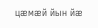цӕмӕй йын йӕ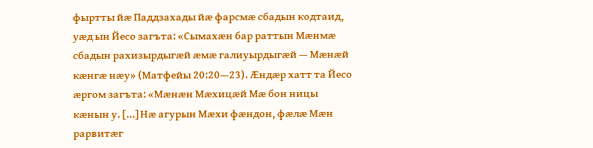фыртты йӕ Паддзахады йӕ фарсмӕ сбадын кодтаид, уӕд ын Йесо загъта: «Сымахӕн бар раттын Мӕнмӕ сбадын рахизырдыгӕй ӕмӕ галиуырдыгӕй — Мӕнӕй кӕнгӕ нӕу» (Матфейы 20:20—23). Ӕндӕр хатт та Йесо ӕргом загъта: «Мӕнӕн Мӕхицӕй Мӕ бон ницы кӕнын у. [...] Нӕ агурын Мӕхи фӕндон, фӕлӕ Мӕн рарвитӕг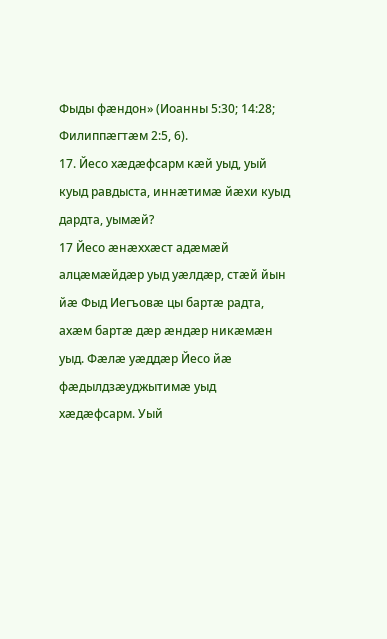Фыды фӕндон» (Иоанны 5:30; 14:28; Филиппӕгтӕм 2:5, 6).
17. Йесо хӕдӕфсарм кӕй уыд, уый куыд равдыста, иннӕтимӕ йӕхи куыд дардта, уымӕй?
17 Йесо ӕнӕххӕст адӕмӕй алцӕмӕйдӕр уыд уӕлдӕр, стӕй йын йӕ Фыд Иегъовӕ цы бартӕ радта, ахӕм бартӕ дӕр ӕндӕр никӕмӕн уыд. Фӕлӕ уӕддӕр Йесо йӕ фӕдылдзӕуджытимӕ уыд хӕдӕфсарм. Уый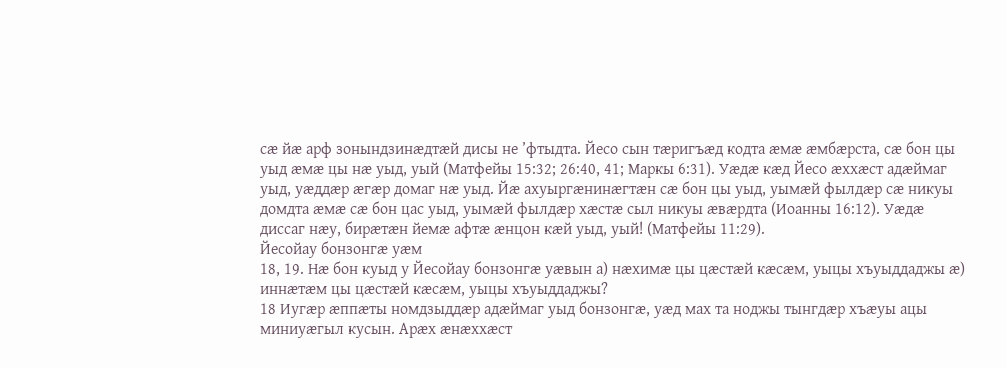сӕ йӕ арф зонындзинӕдтӕй дисы не ’фтыдта. Йесо сын тӕригъӕд кодта ӕмӕ ӕмбӕрста, сӕ бон цы уыд ӕмӕ цы нӕ уыд, уый (Матфейы 15:32; 26:40, 41; Маркы 6:31). Уӕдӕ кӕд Йесо ӕххӕст адӕймаг уыд, уӕддӕр ӕгӕр домаг нӕ уыд. Йӕ ахуыргӕнинӕгтӕн сӕ бон цы уыд, уымӕй фылдӕр сӕ никуы домдта ӕмӕ сӕ бон цас уыд, уымӕй фылдӕр хӕстӕ сыл никуы ӕвӕрдта (Иоанны 16:12). Уӕдӕ диссаг нӕу, бирӕтӕн йемӕ афтӕ ӕнцон кӕй уыд, уый! (Матфейы 11:29).
Йесойау бонзонгӕ уӕм
18, 19. Нӕ бон куыд у Йесойау бонзонгӕ уӕвын а) нӕхимӕ цы цӕстӕй кӕсӕм, уыцы хъуыддаджы ӕ) иннӕтӕм цы цӕстӕй кӕсӕм, уыцы хъуыддаджы?
18 Иугӕр ӕппӕты номдзыддӕр адӕймаг уыд бонзонгӕ, уӕд мах та ноджы тынгдӕр хъӕуы ацы миниуӕгыл кусын. Арӕх ӕнӕххӕст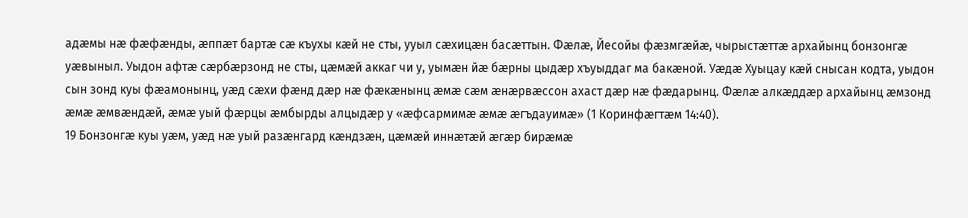адӕмы нӕ фӕфӕнды, ӕппӕт бартӕ сӕ къухы кӕй не сты, ууыл сӕхицӕн басӕттын. Фӕлӕ, Йесойы фӕзмгӕйӕ, чырыстӕттӕ архайынц бонзонгӕ уӕвыныл. Уыдон афтӕ сӕрбӕрзонд не сты, цӕмӕй аккаг чи у, уымӕн йӕ бӕрны цыдӕр хъуыддаг ма бакӕной. Уӕдӕ Хуыцау кӕй снысан кодта, уыдон сын зонд куы фӕамонынц, уӕд сӕхи фӕнд дӕр нӕ фӕкӕнынц ӕмӕ сӕм ӕнӕрвӕссон ахаст дӕр нӕ фӕдарынц. Фӕлӕ алкӕддӕр архайынц ӕмзонд ӕмӕ ӕмвӕндӕй, ӕмӕ уый фӕрцы ӕмбырды алцыдӕр у «ӕфсармимӕ ӕмӕ ӕгъдауимӕ» (1 Коринфӕгтӕм 14:40).
19 Бонзонгӕ куы уӕм, уӕд нӕ уый разӕнгард кӕндзӕн, цӕмӕй иннӕтӕй ӕгӕр бирӕмӕ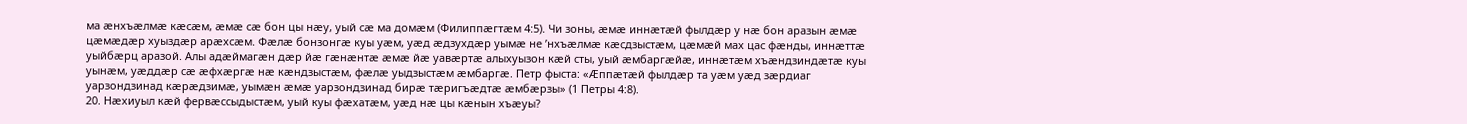ма ӕнхъӕлмӕ кӕсӕм, ӕмӕ сӕ бон цы нӕу, уый сӕ ма домӕм (Филиппӕгтӕм 4:5). Чи зоны, ӕмӕ иннӕтӕй фылдӕр у нӕ бон аразын ӕмӕ цӕмӕдӕр хуыздӕр арӕхсӕм. Фӕлӕ бонзонгӕ куы уӕм, уӕд ӕдзухдӕр уымӕ не ’нхъӕлмӕ кӕсдзыстӕм, цӕмӕй мах цас фӕнды, иннӕттӕ уыйбӕрц аразой. Алы адӕймагӕн дӕр йӕ гӕнӕнтӕ ӕмӕ йӕ уавӕртӕ алыхуызон кӕй сты, уый ӕмбаргӕйӕ, иннӕтӕм хъӕндзиндӕтӕ куы уынӕм, уӕддӕр сӕ ӕфхӕргӕ нӕ кӕндзыстӕм, фӕлӕ уыдзыстӕм ӕмбаргӕ. Петр фыста: «Ӕппӕтӕй фылдӕр та уӕм уӕд зӕрдиаг уарзондзинад кӕрӕдзимӕ, уымӕн ӕмӕ уарзондзинад бирӕ тӕригъӕдтӕ ӕмбӕрзы» (1 Петры 4:8).
20. Нӕхиуыл кӕй фервӕссыдыстӕм, уый куы фӕхатӕм, уӕд нӕ цы кӕнын хъӕуы?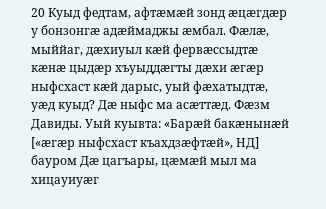20 Куыд федтам, афтӕмӕй зонд ӕцӕгдӕр у бонзонгӕ адӕймаджы ӕмбал. Фӕлӕ, мыййаг, дӕхиуыл кӕй фервӕссыдтӕ кӕнӕ цыдӕр хъуыддӕгты дӕхи ӕгӕр ныфсхаст кӕй дарыс, уый фӕхатыдтӕ, уӕд куыд? Дӕ ныфс ма асӕттӕд. Фӕзм Давиды. Уый куывта: «Барӕй бакӕнынӕй [«ӕгӕр ныфсхаст къахдзӕфтӕй», НД] бауром Дӕ цагъары, цӕмӕй мыл ма хицауиуӕг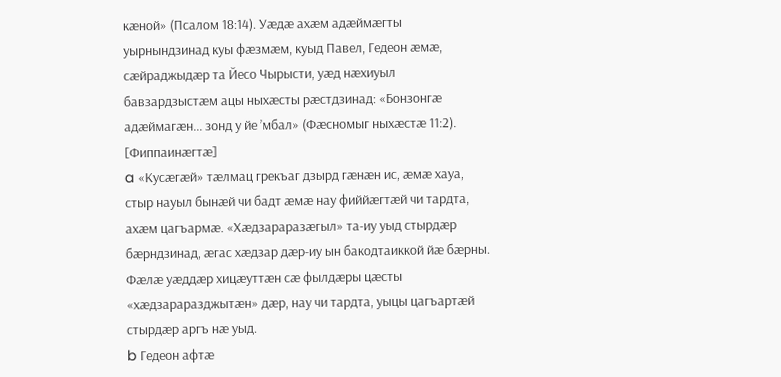кӕной» (Псалом 18:14). Уӕдӕ ахӕм адӕймӕгты уырнындзинад куы фӕзмӕм, куыд Павел, Гедеон ӕмӕ, сӕйраджыдӕр та Йесо Чырысти, уӕд нӕхиуыл бавзардзыстӕм ацы ныхӕсты рӕстдзинад: «Бонзонгӕ адӕймагӕн... зонд у йе ’мбал» (Фӕсномыг ныхӕстӕ 11:2).
[Фиппаинӕгтӕ]
a «Кусӕгӕй» тӕлмац грекъаг дзырд гӕнӕн ис, ӕмӕ хауа, стыр науыл бынӕй чи бадт ӕмӕ нау фиййӕгтӕй чи тардта, ахӕм цагъармӕ. «Хӕдзараразӕгыл» та-иу уыд стырдӕр бӕрндзинад, ӕгас хӕдзар дӕр-иу ын бакодтаиккой йӕ бӕрны. Фӕлӕ уӕддӕр хицӕуттӕн сӕ фылдӕры цӕсты «хӕдзараразджытӕн» дӕр, нау чи тардта, уыцы цагъартӕй стырдӕр аргъ нӕ уыд.
b Гедеон афтӕ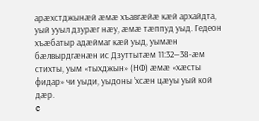арӕхстджынӕй ӕмӕ хъавгӕйӕ кӕй архайдта, уый ууыл дзурӕг нӕу, ӕмӕ тӕппуд уыд. Гедеон хъӕбатыр адӕймаг кӕй уыд, уымӕн бӕлвырдгӕнӕн ис Дзуттытӕм 11:32—38-ӕм стихты, уым «тыхджын» (НФ) ӕмӕ «хӕсты фидар» чи уыди, уыдоны ’хсӕн цӕуы уый кой дӕр.
c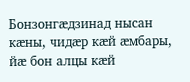Бонзонгӕдзинад нысан кӕны, чидӕр кӕй ӕмбары, йӕ бон алцы кӕй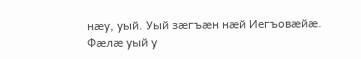нӕу, уый. Уый зӕгъӕн нӕй Иегъовӕйӕ. Фӕлӕ уый у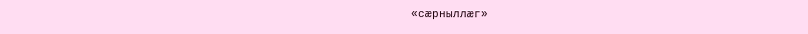«сӕрныллӕг»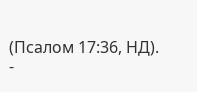(Псалом 17:36, НД).
-